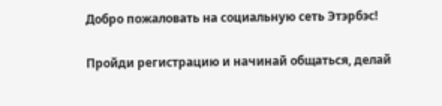Добро пожаловать на социальную сеть Этэрбэс!

Пройди регистрацию и начинай общаться, делай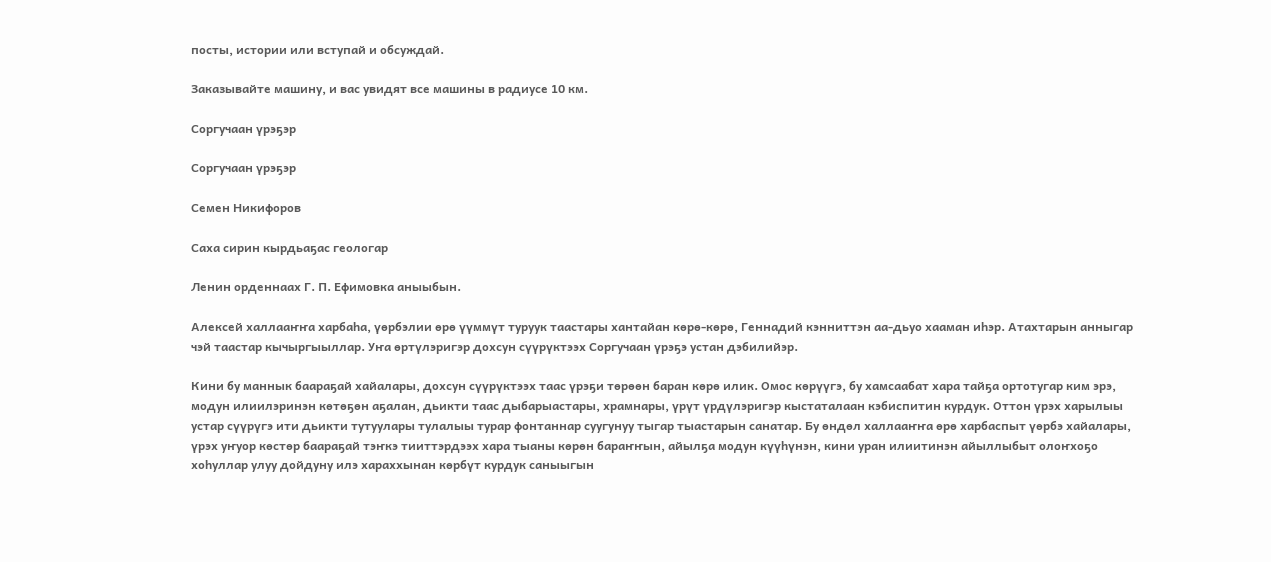посты, истории или вступай и обсуждай.

Заказывайте машину, и вас увидят все машины в радиусе 10 км.

Соргучаан үрэҕэр

Соргучаан үрэҕэр

Семен Никифоров

Саха сирин кырдьаҕас геологар

Ленин орденнаах Г. П. Ефимовка аныыбын.

Алексей халлааҥҥа харбаһа, үөрбэлии өрө үүммүт туруук таастары хантайан көрө-көрө, Геннадий кэнниттэн аа-дьуо хааман иһэр. Атахтарын анныгар чэй таастар кычыргыыллар. Уҥа өртүлэригэр дохсун сүүрүктээх Соргучаан үрэҕэ устан дэбилийэр.

Кини бу маннык баараҕай хайалары, дохсун сүүрүктээх таас үрэҕи төрөөн баран көрө илик. Омос көрүүгэ, бу хамсаабат хара тайҕа ортотугар ким эрэ, модун илиилэринэн көтөҕөн аҕалан, дьикти таас дыбарыастары, храмнары, үрүт үрдүлэригэр кыстаталаан кэбиспитин курдук. Оттон үрэх харылыы устар сүүрүгэ ити дьикти тутуулары тулалыы турар фонтаннар суугунуу тыгар тыастарын санатар. Бу өндөл халлааҥҥа өрө харбаспыт үөрбэ хайалары, үрэх уҥуор көстөр баараҕай тэҥкэ тииттэрдээх хара тыаны көрөн бараҥҥын, айылҕа модун күүһүнэн, кини уран илиитинэн айыллыбыт олоҥхоҕо хоһуллар улуу дойдуну илэ хараххынан көрбүт курдук саныыгын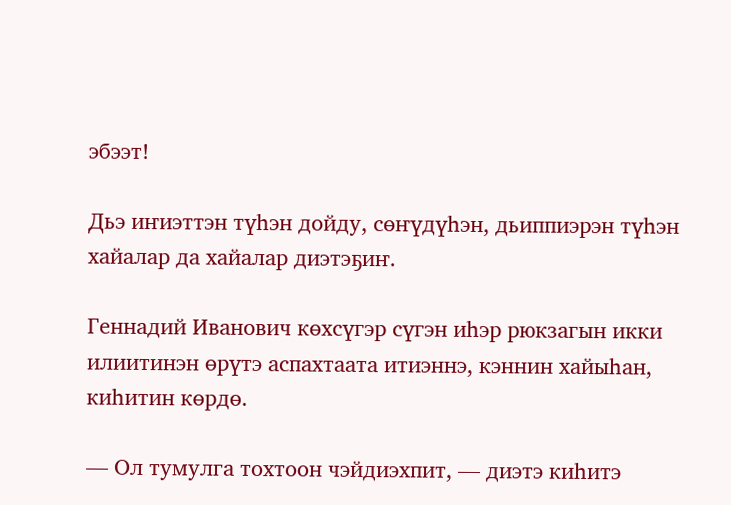эбээт!

Дьэ иҥиэттэн түһэн дойду, сөҥүдүһэн, дьиппиэрэн түһэн хайалар да хайалар диэтэҕиҥ.

Геннадий Иванович көхсүгэр сүгэн иһэр рюкзагын икки илиитинэн өрүтэ аспахтаата итиэннэ, кэннин хайыһан, киһитин көрдө.

— Ол тумулга тохтоон чэйдиэхпит, — диэтэ киһитэ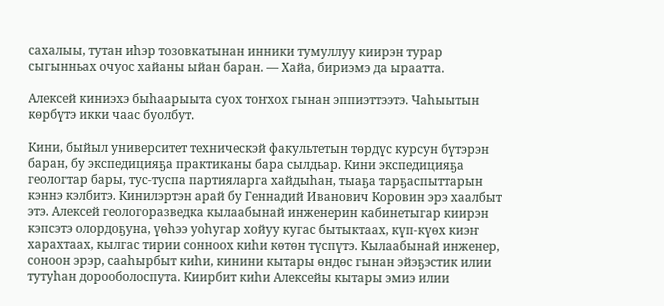сахалыы, тутан иһэр тозовкатынан инники тумуллуу киирэн турар сыгынньах очуос хайаны ыйан баран. — Хайа, бириэмэ да ыраатта.

Алексей киниэхэ быһаарыыта суох тоҥхох гынан эппиэттээтэ. Чаһыытын көрбүтэ икки чаас буолбут.

Кини, быйыл университет техническэй факультетын төрдүс курсун бүтэрэн баран, бу экспедицияҕа практиканы бара сылдьар. Кини экспедицияҕа геологтар бары, тус-туспа партияларга хайдыһан, тыаҕа тарҕаспыттарын кэннэ кэлбитэ. Кинилэртэн арай бу Геннадий Иванович Коровин эрэ хаалбыт этэ. Алексей геологоразведка кылаабынай инженерин кабинетыгар киирэн кэпсэтэ олордоҕуна, үөһээ уоһугар хойуу кугас бытыктаах, күп-күөх киэҥ харахтаах, кылгас тирии сонноох киһи көтөн түспүтэ. Кылаабынай инженер, соноон эрэр, сааһырбыт киһи, кинини кытары өндөс гынан эйэҕэстик илии тутуһан дорооболоспута. Киирбит киһи Алексейы кытары эмиэ илии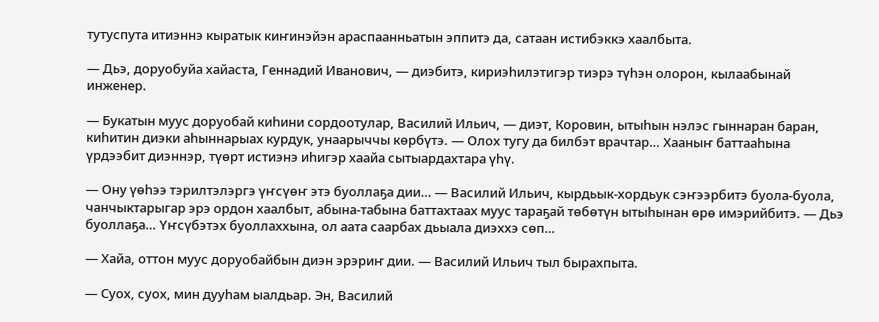тутуспута итиэннэ кыратык киҥинэйэн араспаанньатын эппитэ да, сатаан истибэккэ хаалбыта.

— Дьэ, доруобуйа хайаста, Геннадий Иванович, — диэбитэ, кириэһилэтигэр тиэрэ түһэн олорон, кылаабынай инженер.

— Букатын муус доруобай киһини сордоотулар, Василий Ильич, — диэт, Коровин, ытыһын нэлэс гыннаран баран, киһитин диэки аһыннарыах курдук, унаарыччы көрбүтэ. — Олох тугу да билбэт врачтар… Хааныҥ баттааһына үрдээбит диэннэр, түөрт истиэнэ иһигэр хаайа сытыардахтарa үһү.

— Ону үөһээ тэрилтэлэргэ үҥсүөҥ этэ буоллаҕа дии… — Василий Ильич, кырдьык-хордьук сэҥээрбитэ буола-буола, чанчыктарыгар эрэ ордон хаалбыт, абына-табына баттахтаах муус тараҕай төбөтүн ытыһынан өрө имэрийбитэ. — Дьэ буоллаҕа… Үҥсүбэтэх буоллаххына, ол аата саарбах дьыала диэххэ сөп…

— Хайа, оттон муус доруобайбын диэн эрэриҥ дии. — Василий Ильич тыл бырахпыта.

— Суох, суох, мин дууһам ыалдьар. Эн, Василий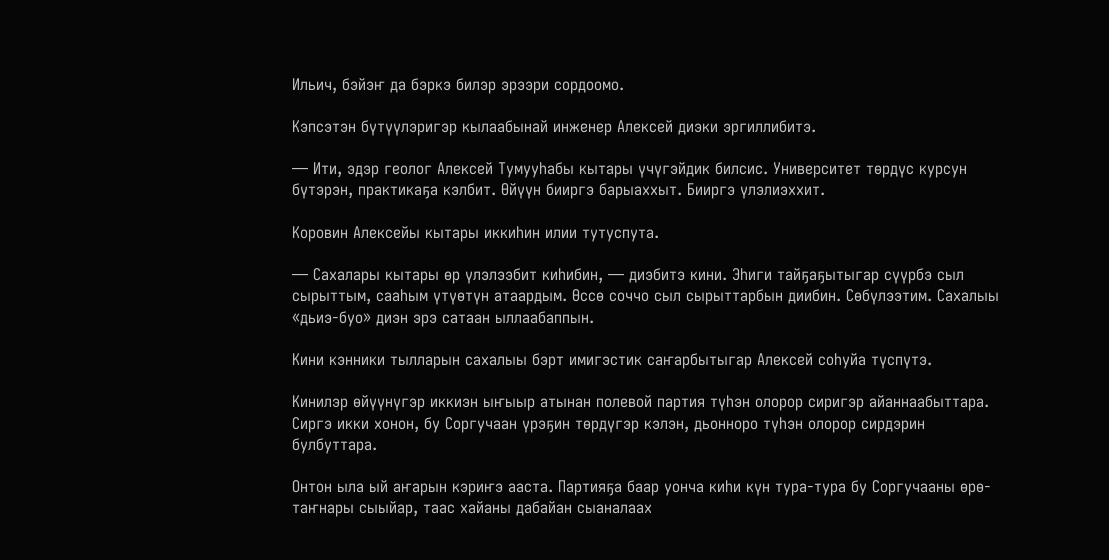Ильич, бэйэҥ да бэркэ билэр эрээри сордоомо.

Кэпсэтэн бүтүүлэригэр кылаабынай инженер Алексей диэки эргиллибитэ.

— Ити, эдэр геолог Алексей Тумууһабы кытары үчүгэйдик билсис. Университет төрдүс курсун бүтэрэн, практикаҕа кэлбит. Өйүүн бииргэ барыаххыт. Бииргэ үлэлиэххит.

Коровин Алексейы кытары иккиһин илии тутуспута.

— Сахалары кытары өр үлэлээбит киһибин, — диэбитэ кини. Эһиги тайҕаҕытыгар сүүрбэ сыл сырыттым, сааһым үтүөтүн атаардым. Өссө соччо сыл сырыттарбын диибин. Сөбүлээтим. Сахалыы «дьиэ-буо» диэн эрэ сатаан ыллаабаппын.

Кини кэнники тылларын сахалыы бэрт имигэстик саҥарбытыгар Алексей соһуйа түспүтэ.

Кинилэр өйүүнүгэр иккиэн ыҥыыр атынан полевой партия түһэн олорор сиригэр айаннаабыттара. Сиргэ икки хонон, бу Соргучаан үрэҕин төрдүгэр кэлэн, дьонноро түһэн олорор сирдэрин булбуттара.

Онтон ыла ый аҥарын кэриҥэ ааста. Партияҕа баар уонча киһи күн тура-тура бу Соргучааны өрө-таҥнары сыыйар, таас хайаны дабайан сыаналаах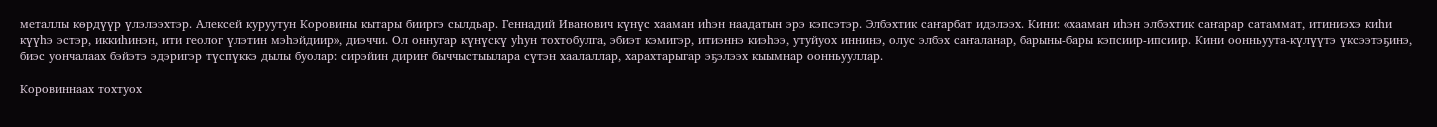металлы көрдүүр үлэлээхтэр. Алексей куруутун Коровины кытары бииргэ сылдьар. Геннадий Иванович күнүс хааман иһэн наадатын эрэ кэпсэтэр. Элбэхтик саҥарбат идэлээх. Кини: «хааман иһэн элбэхтик саҥарар сатаммат, итиниэхэ киһи күүһэ эстэр, иккиһинэн, ити геолог үлэтин мэһэйдиир», диэччи. Ол оннугар күнүскү уһун тохтобулга, эбиэт кэмигэр, итиэннэ киэһээ, утуйуох иннинэ, олус элбэх саҥаланар, барыны-бары кэпсиир-ипсиир. Кини оонньуута-күлүүтэ үксээтэҕинэ, биэс уончалаах бэйэтэ эдэригэр түспүккэ дылы буолар: сирэйин дириҥ быччыстыылара сүтэн хаалаллар, харахтарыгар эҕэлээх кыымнар оонньууллар.

Коровиннаах тохтуох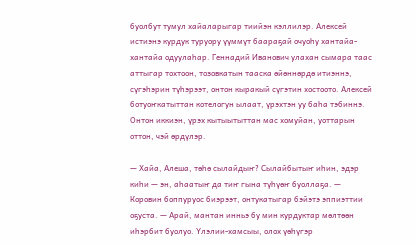буолбут тумул хайаларыгар тиийэн кэллилэр. Алексей истиэнэ курдук туруору үүммүт баараҕай очуоһу хантайа-хантайа одуулаһар. Геннадий Иванович улахан сымара таас аттыгар тохтоон, тозовкатын тааска өйөннөрдө итиэннэ, сүгэһэрин түһэрээт, онтон кыракый сүгэтин хостоото. Алексей ботуоҥкатыттан котелогун ылаат, үрэхтэн уу баһа тэбиннэ. Онтон иккиэн, үрэх кытыытыттан мас хомуйан, уоттарын оттон, чэй өрдүлэр.

— Хайа, Алеша, төһө сылайдыҥ? Сылайбытыҥ иһин, эдэр киһи — эн, аһаатыҥ да тиҥ гына түһүөҥ буоллаҕа. — Коровин боппуруос биэрээт, онтукатыгар бэйэтэ эппиэттии оҕуста. — Арай, мантан инньэ бу мин курдуктар мөлтөөн иһэрбит буолуо. Үлэлии-хамсыы, олох үөһүгэр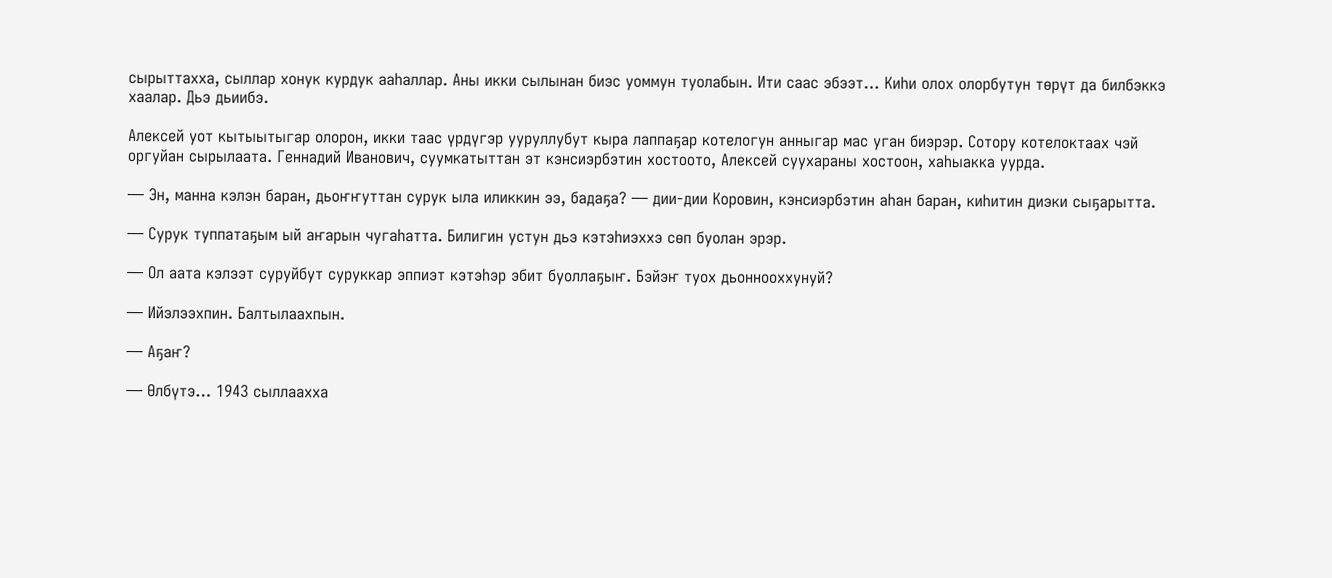сырыттахха, сыллар хонук курдук ааһаллар. Аны икки сылынан биэс уоммун туолабын. Ити саас эбээт… Киһи олох олорбутун төрүт да билбэккэ хаалар. Дьэ дьиибэ.

Алексей уот кытыытыгар олорон, икки таас үрдүгэр ууруллубут кыра лаппаҕар котелогун анныгар мас уган биэрэр. Сотору котелоктаах чэй оргуйан сырылаата. Геннадий Иванович, суумкатыттан эт кэнсиэрбэтин хостоото, Алексей суухараны хостоон, хаһыакка уурда.

— Эн, манна кэлэн баран, дьоҥҥуттан сурук ыла иликкин ээ, бадаҕа? — дии-дии Коровин, кэнсиэрбэтин аһан баран, киһитин диэки сыҕарытта.

— Сурук туппатаҕым ый аҥарын чугаһатта. Билигин устун дьэ кэтэһиэххэ сөп буолан эрэр.

— Ол аата кэлээт суруйбут суруккар эппиэт кэтэһэр эбит буоллаҕыҥ. Бэйэҥ туох дьоннооххунуй?

— Ийэлээхпин. Балтылаахпын.

— Аҕаҥ?

— Өлбүтэ… 1943 сыллаахха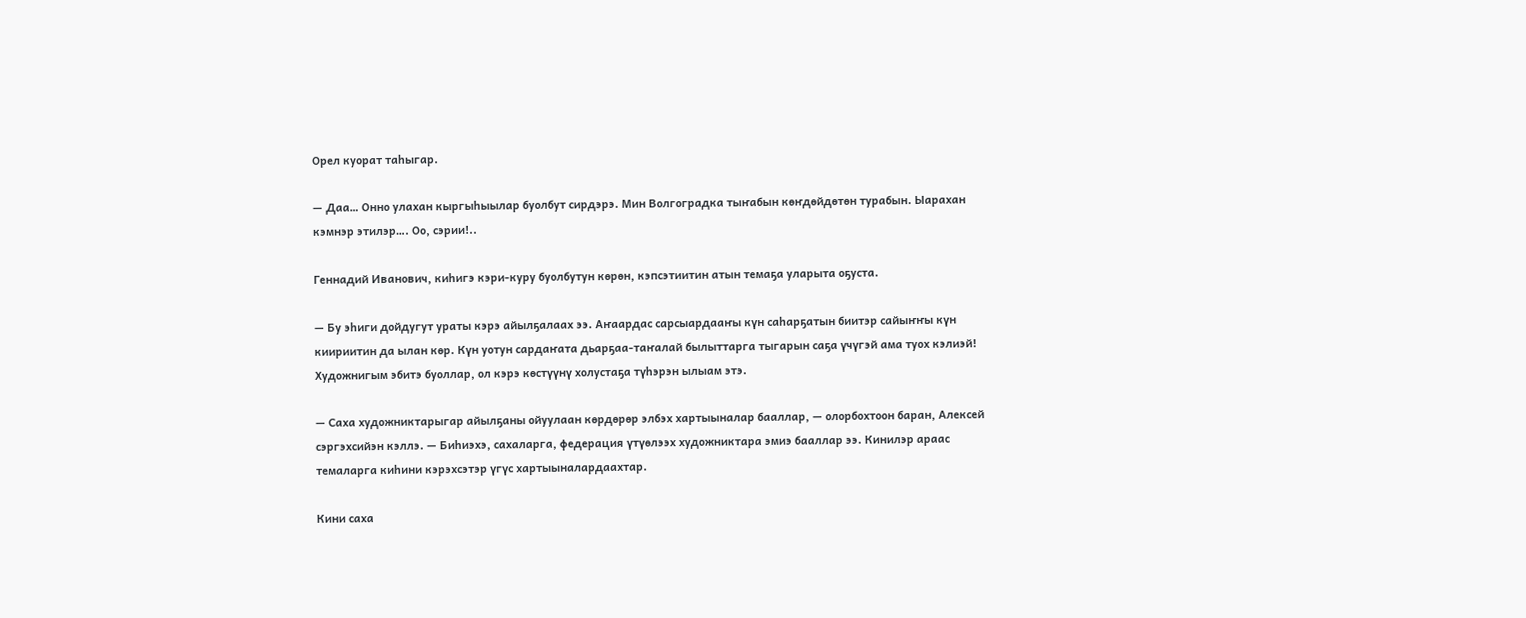Орел куорат таһыгар.

— Даа… Онно улахан кыргыһыылар буолбут сирдэрэ. Мин Волгоградка тыҥабын көҥдөйдөтөн турабын. Ыарахан кэмнэр этилэр…. Оо, сэрии!..

Геннадий Иванович, киһигэ кэри-куру буолбутун көрөн, кэпсэтиитин атын темаҕа уларыта оҕуста.

— Бу эһиги дойдугут ураты кэрэ айылҕалаах ээ. Аҥаардас сарсыардааҥы күн саһарҕатын биитэр сайыҥҥы күн киириитин да ылан көр. Күн уотун сардаҥата дьарҕаа-таҥалай былыттарга тыгарын саҕа үчүгэй ама туох кэлиэй! Художнигым эбитэ буоллар, ол кэрэ көстүүнү холустаҕа түһэрэн ылыам этэ.

— Саха художниктарыгар айылҕаны ойуулаан көрдөрөр элбэх хартыыналар бааллар, — олорбохтоон баран, Алексей сэргэхсийэн кэллэ. — Биһиэхэ, сахаларга, федерация үтүөлээх художниктара эмиэ бааллар ээ. Кинилэр араас темаларга киһини кэрэхсэтэр үгүс хартыыналардаахтар.

Кини саха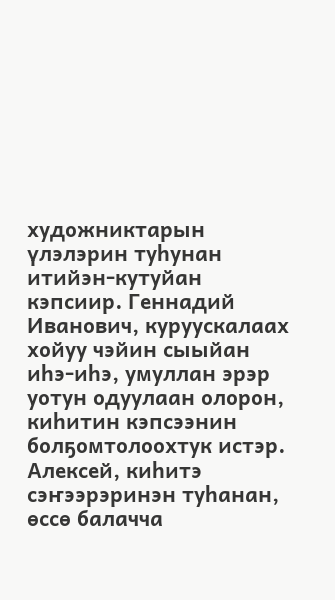художниктарын үлэлэрин туһунан итийэн-кутуйан кэпсиир. Геннадий Иванович, куруускалаах хойуу чэйин сыыйан иһэ-иһэ, умуллан эрэр уотун одуулаан олорон, киһитин кэпсээнин болҕомтолоохтук истэр. Алексей, киһитэ сэҥээрэринэн туһанан, өссө балачча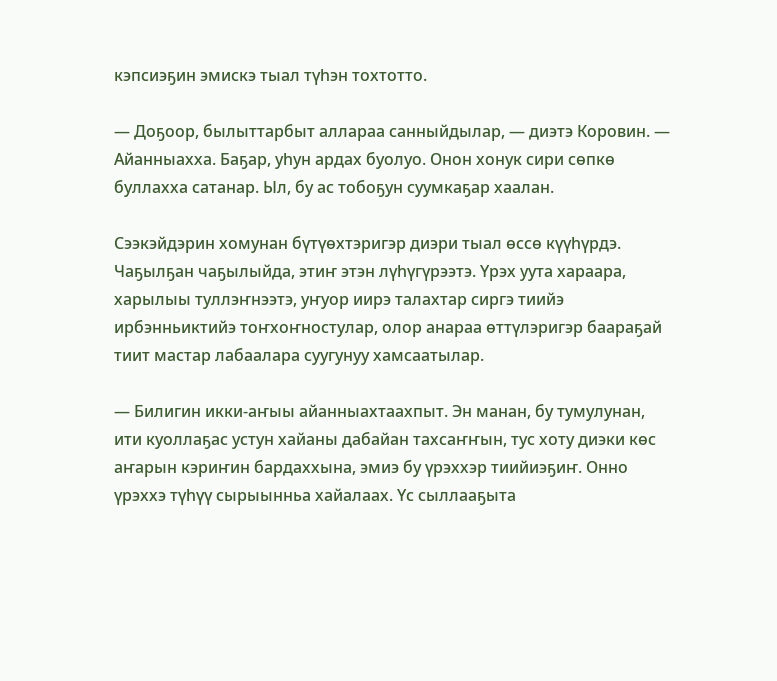кэпсиэҕин эмискэ тыал түһэн тохтотто.

— Доҕоор, былыттарбыт аллараа санныйдылар, — диэтэ Коровин. — Айанныахха. Баҕар, уһун ардах буолуо. Онон хонук сири сөпкө буллахха сатанар. Ыл, бу ас тобоҕун суумкаҕар хаалан.

Сээкэйдэрин хомунан бүтүөхтэригэр диэри тыал өссө күүһүрдэ. Чаҕылҕан чаҕылыйда, этиҥ этэн лүһүгүрээтэ. Үрэх уута хараара, харылыы туллэҥнээтэ, уҥуор иирэ талахтар сиргэ тиийэ ирбэнньиктийэ тоҥхоҥностулар, олор анараа өттүлэригэр баараҕай тиит мастар лабаалара суугунуу хамсаатылар.

— Билигин икки-аҥыы айанныахтаахпыт. Эн манан, бу тумулунан, ити куоллаҕас устун хайаны дабайан тахсаҥҥын, тус хоту диэки көс аҥарын кэриҥин бардаххына, эмиэ бу үрэххэр тиийиэҕиҥ. Онно үрэххэ түһүү сырыынньа хайалаах. Үс сыллааҕыта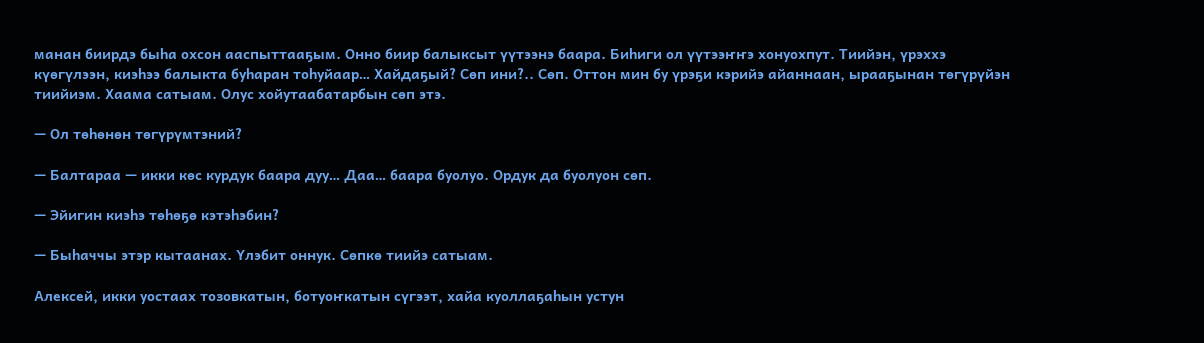манан биирдэ быһа охсон ааспыттааҕым. Онно биир балыксыт үүтээнэ баара. Биһиги ол үүтээҥҥэ хонуохпут. Тиийэн, үрэххэ күөгүлээн, киэһээ балыкта буһаран тоһуйаар… Хайдаҕый? Сөп ини?.. Сөп. Оттон мин бу үрэҕи кэрийэ айаннаан, ырааҕынан төгүрүйэн тиийиэм. Хаама сатыам. Олус хойутаабатарбын сөп этэ.

— Ол төһөнөн төгүрүмтэний?

— Балтараа — икки көс курдук баара дуу… Даа… баара буолуо. Ордук да буолуон сөп.

— Эйигин киэһэ төһөҕө кэтэһэбин?

— Быһаччы этэр кытаанах. Үлэбит оннук. Сөпкө тиийэ сатыам.

Алексей, икки уостаах тозовкатын, ботуоҥкатын сүгээт, хайа куоллаҕаһын устун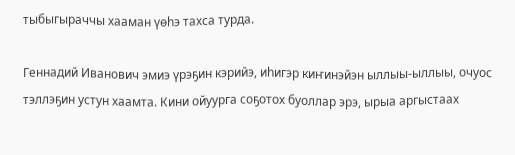тыбыгыраччы хааман үөһэ тахса турда.

Геннадий Иванович эмиэ үрэҕин кэрийэ, иһигэр киҥинэйэн ыллыы-ыллыы, очуос тэллэҕин устун хаамта. Кини ойуурга соҕотох буоллар эрэ, ырыа аргыстаах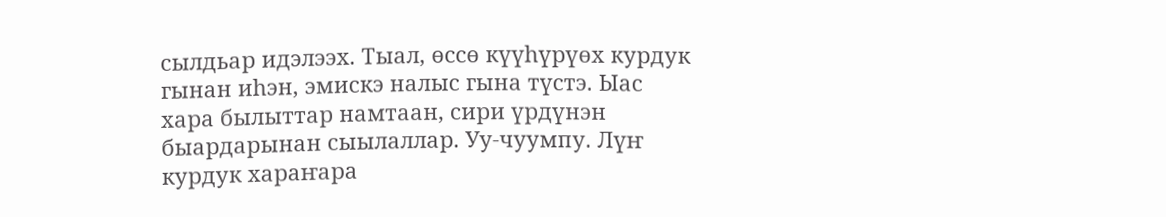сылдьар идэлээх. Тыал, өссө күүһүрүөх курдук гынан иһэн, эмискэ налыс гына түстэ. Ыас хара былыттар намтаан, сири үрдүнэн быардарынан сыылаллар. Уу-чуумпу. Лүҥ курдук хараҥара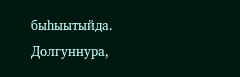быһыытыйда. Долгуннура,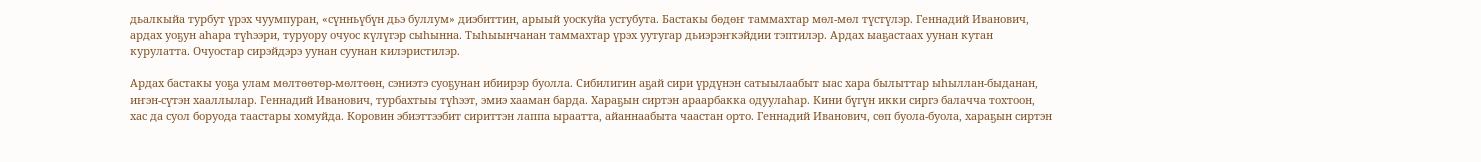дьалкыйа турбут үрэх чуумпуран, «сүнньүбүн дьэ буллум» диэбиттин, арыый уоскуйа устубута. Бастакы бөдөҥ таммахтар мөл-мөл түстүлэр. Геннадий Иванович, ардах уоҕун аһара түһээри, туруору очуос күлүгэр сыһынна. Тыһыынчанан таммахтар үрэх уутугар дьиэрэҥкэйдии тэптилэр. Ардах ыаҕастаах уунан кутан курулатта. Очуостар сирэйдэрэ уунан суунан килэристилэр.

Ардах бастакы уоҕа улам мөлтөөтөр-мөлтөөн, сэниэтэ суоҕунан ибиирэр буолла. Сибилигин аҕай сири үрдүнэн сатыылаабыт ыас хара былыттар ыһыллан-быданан, иҥэн-сүтэн хааллылар. Геннадий Иванович, турбахтыы түһээт, эмиэ хааман барда. Хараҕын сиртэн араарбакка одуулаһар. Кини бүгүн икки сиргэ балачча тохтоон, хас да суол боруода таастары хомуйда. Коровин эбиэттээбит сириттэн лаппа ыраатта, айаннаабыта чаастан орто. Геннадий Иванович, сөп буола-буола, хараҕын сиртэн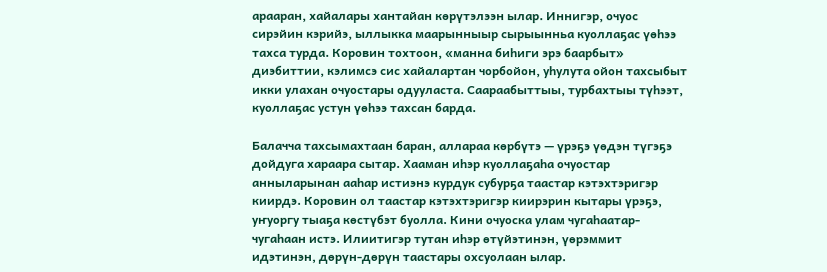арааран, хайалары хантайан көрүтэлээн ылар. Иннигэр, очуос сирэйин кэрийэ, ыллыкка маарынныыр сырыынньа куоллаҕас үөһээ тахса турда. Коровин тохтоон, «манна биһиги эрэ баарбыт» диэбиттии, кэлимсэ сис хайалартан чорбойон, уһулута ойон тахсыбыт икки улахан очуостары одууласта. Саараабыттыы, турбахтыы түһээт, куоллаҕас устун үөһээ тахсан барда.

Балачча тахсымахтаан баран, аллараа көрбүтэ — үрэҕэ үөдэн түгэҕэ дойдуга хараара сытар. Хааман иһэр куоллаҕаһа очуостар анныларынан ааһар истиэнэ курдук субурҕа таастар кэтэхтэригэр киирдэ. Коровин ол таастар кэтэхтэригэр киирэрин кытары үрэҕэ, уҥуоргу тыаҕа көстүбэт буолла. Кини очуоска улам чугаһаатар-чугаһаан истэ. Илиитигэр тутан иһэр өтүйэтинэн, үөрэммит идэтинэн, дөрүн-дөрүн таастары охсуолаан ылар.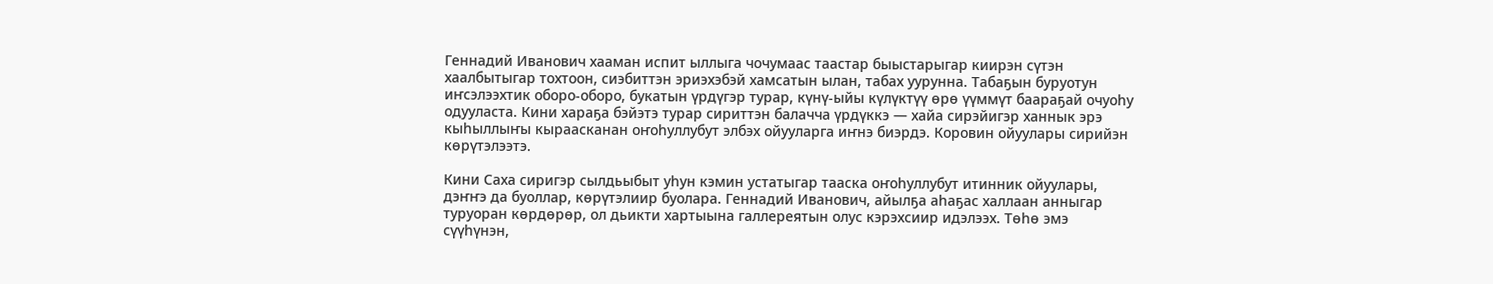Геннадий Иванович хааман испит ыллыга чочумаас таастар быыстарыгар киирэн сүтэн хаалбытыгар тохтоон, сиэбиттэн эриэхэбэй хамсатын ылан, табах уурунна. Табаҕын буруотун иҥсэлээхтик оборо-оборо, букатын үрдүгэр турар, күнү-ыйы күлүктүү өрө үүммүт баараҕай очуоһу одууласта. Кини хараҕа бэйэтэ турар сириттэн балачча үрдүккэ — хайа сирэйигэр ханнык эрэ кыһыллыҥы кыраасканан оҥоһуллубут элбэх ойууларга иҥнэ биэрдэ. Коровин ойуулары сирийэн көрүтэлээтэ.

Кини Саха сиригэр сылдьыбыт уһун кэмин устатыгар тааска оҥоһуллубут итинник ойуулары, дэҥҥэ да буоллар, көрүтэлиир буолара. Геннадий Иванович, айылҕа аһаҕас халлаан анныгар туруоран көрдөрөр, ол дьикти хартыына галлереятын олус кэрэхсиир идэлээх. Төһө эмэ сүүһүнэн,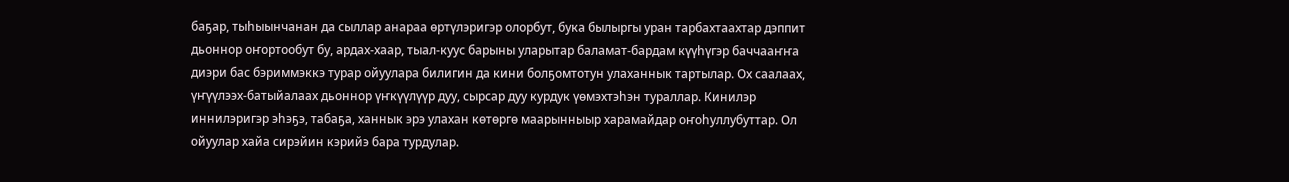баҕар, тыһыынчанан да сыллар анараа өртүлэригэр олорбут, бука былыргы уран тарбахтаахтар дэппит дьоннор оҥортообут бу, ардах-хаар, тыал-куус барыны уларытар баламат-бардам күүһүгэр баччааҥҥа диэри бас бэриммэккэ турар ойуулара билигин да кини болҕомтотун улаханнык тартылар. Ох саалаах, үҥүүлээх-батыйалаах дьоннор үҥкүүлүүр дуу, сырсар дуу курдук үөмэхтэһэн тураллар. Кинилэр иннилэригэр эһэҕэ, табаҕа, ханнык эрэ улахан көтөргө маарынныыр харамайдар оҥоһуллубуттар. Ол ойуулар хайа сирэйин кэрийэ бара турдулар.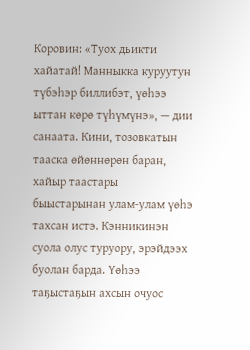Коровин: «Туох дьикти хайатай! Манныкка куруутун түбэһэр биллибэт, үөһээ ыттан көрө түһүмүнэ», — дии санаата. Кини, тозовкатын тааска өйөннөрөн баран, хайыр таастары быыстарынан улам-улам үөһэ тахсан истэ. Кэнникинэн суола олус туруору, эрэйдээх буолан барда. Үөһээ таҕыстаҕын ахсын очуос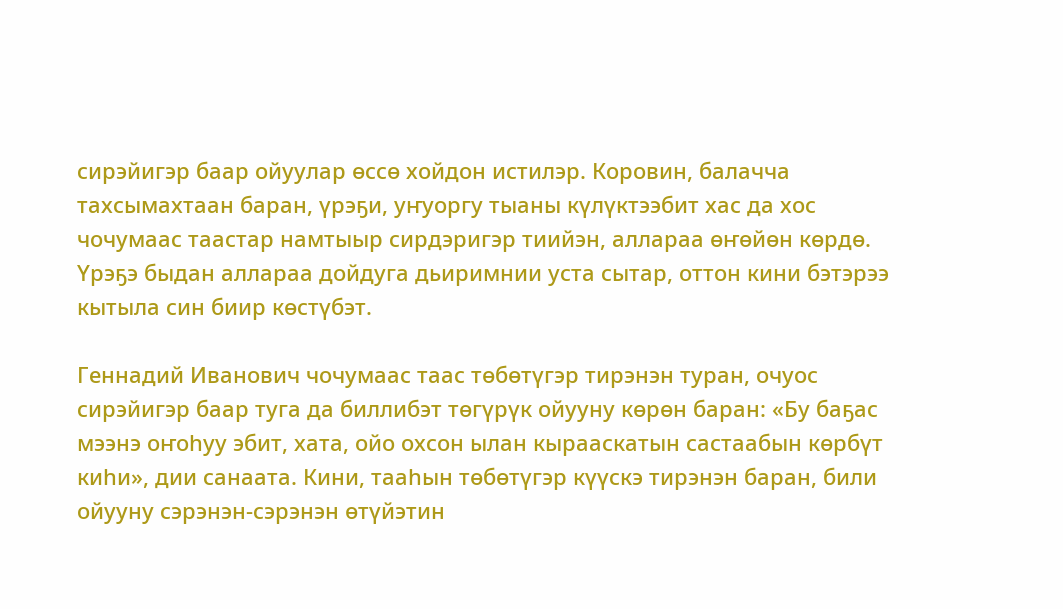сирэйигэр баар ойуулар өссө хойдон истилэр. Коровин, балачча тахсымахтаан баран, үрэҕи, уҥуоргу тыаны күлүктээбит хас да хос чочумаас таастар намтыыр сирдэригэр тиийэн, аллараа өҥөйөн көрдө. Үрэҕэ быдан аллараа дойдуга дьиримнии уста сытар, оттон кини бэтэрээ кытыла син биир көстүбэт.

Геннадий Иванович чочумаас таас төбөтүгэр тирэнэн туран, очуос сирэйигэр баар туга да биллибэт төгүрүк ойууну көрөн баран: «Бу баҕас мээнэ оҥоһуу эбит, хата, ойо охсон ылан кырааскатын састаабын көрбүт киһи», дии санаата. Кини, тааһын төбөтүгэр күүскэ тирэнэн баран, били ойууну сэрэнэн-сэрэнэн өтүйэтин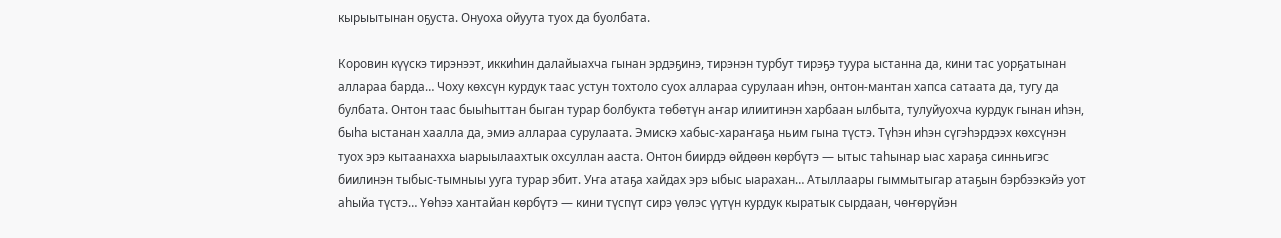кырыытынан оҕуста. Онуоха ойуута туох да буолбата.

Коровин күүскэ тирэнээт, иккиһин далайыахча гынан эрдэҕинэ, тирэнэн турбут тирэҕэ туура ыстанна да, кини тас уорҕатынан аллараа барда… Чоху көхсүн курдук таас устун тохтоло суох аллараа сурулаан иһэн, онтон-мантан хапса сатаата да, тугу да булбата. Онтон таас быыһыттан быган турар болбукта төбөтүн аҥар илиитинэн харбаан ылбыта, тулуйуохча курдук гынан иһэн, быһа ыстанан хаалла да, эмиэ аллараа сурулаата. Эмискэ хабыс-хараҥаҕа ньим гына түстэ. Түһэн иһэн сүгэһэрдээх көхсүнэн туох эрэ кытаанахха ыарыылаахтык охсуллан ааста. Онтон биирдэ өйдөөн көрбүтэ — ытыс таһынар ыас хараҕа синньигэс биилинэн тыбыс-тымныы ууга турар эбит. Уҥа атаҕа хайдах эрэ ыбыс ыарахан… Атыллаары гыммытыгар атаҕын бэрбээкэйэ уот аһыйа түстэ… Үөһээ хантайан көрбүтэ — кини түспүт сирэ үөлэс үүтүн курдук кыратык сырдаан, чөҥөрүйэн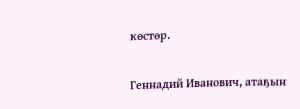көстөр.

Геннадий Иванович, атаҕын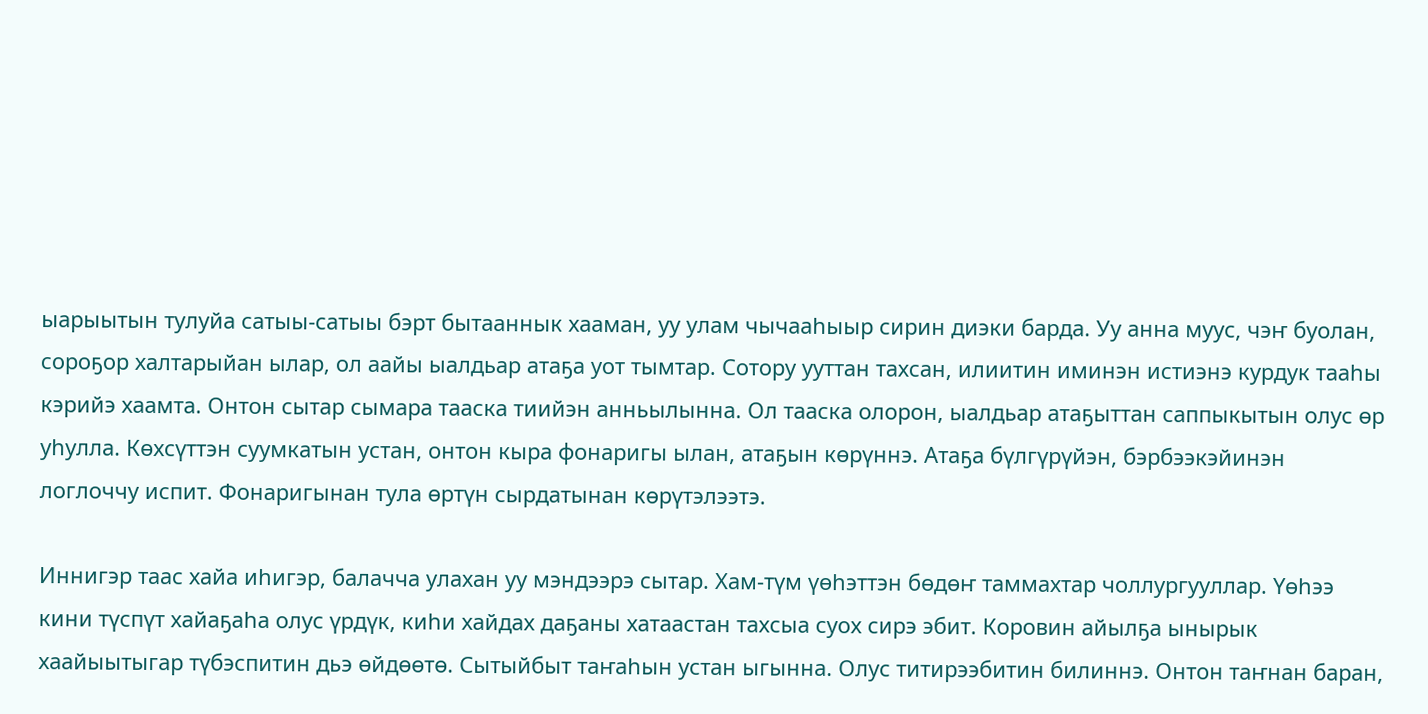ыарыытын тулуйа сатыы-сатыы бэрт бытааннык хааман, уу улам чычааһыыр сирин диэки барда. Уу анна муус, чэҥ буолан, сороҕор халтарыйан ылар, ол аайы ыалдьар атаҕа уот тымтар. Сотору ууттан тахсан, илиитин иминэн истиэнэ курдук тааһы кэрийэ хаамта. Онтон сытар сымара тааска тиийэн анньылынна. Ол тааска олорон, ыалдьар атаҕыттан саппыкытын олус өр уһулла. Көхсүттэн суумкатын устан, онтон кыра фонаригы ылан, атаҕын көрүннэ. Атаҕа бүлгүрүйэн, бэрбээкэйинэн логлоччу испит. Фонаригынан тула өртүн сырдатынан көрүтэлээтэ.

Иннигэр таас хайа иһигэр, балачча улахан уу мэндээрэ сытар. Хам-түм үөһэттэн бөдөҥ таммахтар чоллургууллар. Үөһээ кини түспүт хайаҕаһа олус үрдүк, киһи хайдах даҕаны хатаастан тахсыа суох сирэ эбит. Коровин айылҕа ынырык хаайыытыгар түбэспитин дьэ өйдөөтө. Сытыйбыт таҥаһын устан ыгынна. Олус титирээбитин билиннэ. Онтон таҥнан баран,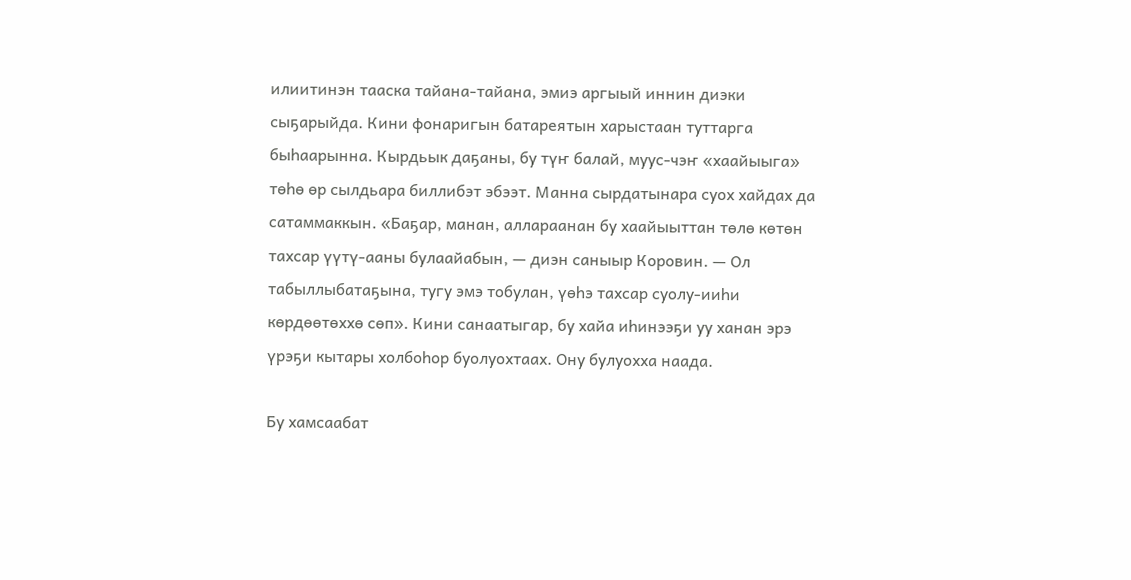илиитинэн тааска тайана-тайана, эмиэ аргыый иннин диэки сыҕарыйда. Кини фонаригын батареятын харыстаан туттарга быһаарынна. Кырдьык даҕаны, бу түҥ балай, муус-чэҥ «хаайыыга» төһө өр сылдьара биллибэт эбээт. Манна сырдатынара суох хайдах да сатаммаккын. «Баҕар, манан, аллараанан бу хаайыыттан төлө көтөн тахсар үүтү-ааны булаайабын, — диэн саныыр Коровин. — Ол табыллыбатаҕына, тугу эмэ тобулан, үөһэ тахсар суолу-ииһи көрдөөтөххө сөп». Кини санаатыгар, бу хайа иһинээҕи уу ханан эрэ үрэҕи кытары холбоһор буолуохтаах. Ону булуохха наада.

Бу хамсаабат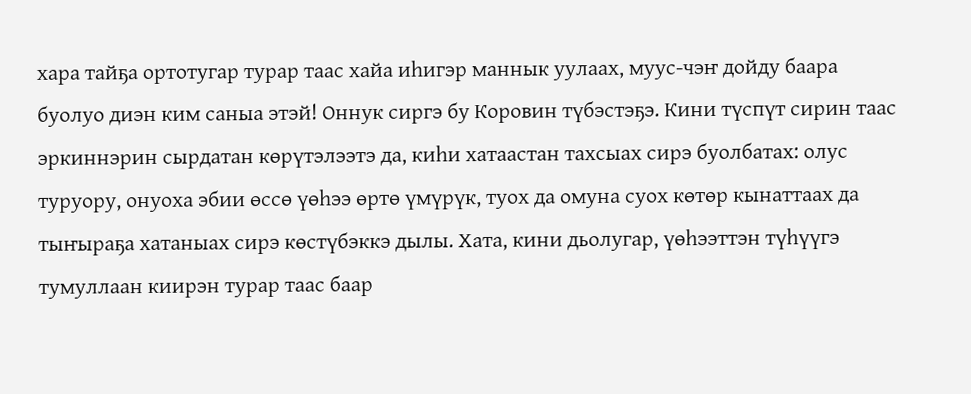хара тайҕа ортотугар турар таас хайа иһигэр маннык уулаах, муус-чэҥ дойду баара буолуо диэн ким саныа этэй! Оннук сиргэ бу Коровин түбэстэҕэ. Кини түспүт сирин таас эркиннэрин сырдатан көрүтэлээтэ да, киһи хатаастан тахсыах сирэ буолбатах: олус туруору, онуоха эбии өссө үөһээ өртө үмүрүк, туох да омуна суох көтөр кынаттаах да тыҥыраҕа хатаныах сирэ көстүбэккэ дылы. Хата, кини дьолугар, үөһээттэн түһүүгэ тумуллаан киирэн турар таас баар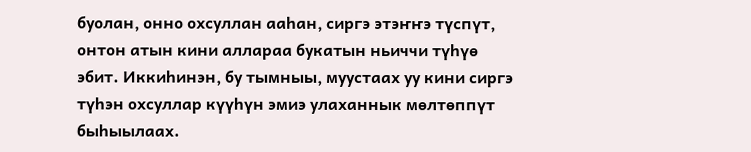буолан, онно охсуллан ааһан, сиргэ этэҥҥэ түспүт, онтон атын кини аллараа букатын ньиччи түһүө эбит. Иккиһинэн, бу тымныы, муустаах уу кини сиргэ түһэн охсуллар күүһүн эмиэ улаханнык мөлтөппүт быһыылаах.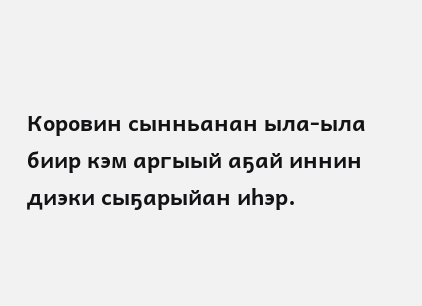Коровин сынньанан ыла-ыла биир кэм аргыый аҕай иннин диэки сыҕарыйан иһэр.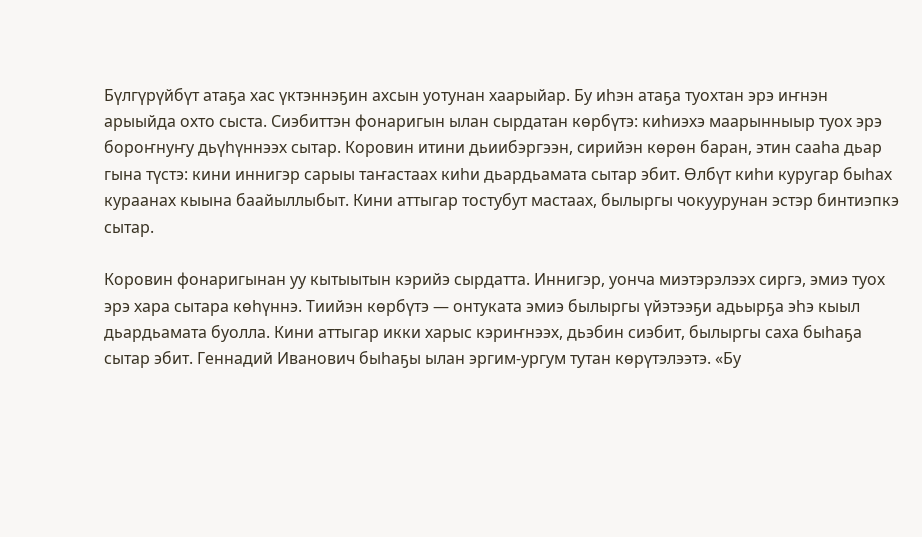Бүлгүрүйбүт атаҕа хас үктэннэҕин ахсын уотунан хаарыйар. Бу иһэн атаҕа туохтан эрэ иҥнэн арыыйда охто сыста. Сиэбиттэн фонаригын ылан сырдатан көрбүтэ: киһиэхэ маарынныыр туох эрэ бороҥнуҥу дьүһүннээх сытар. Коровин итини дьиибэргээн, сирийэн көрөн баран, этин сааһа дьар гына түстэ: кини иннигэр сарыы таҥастаах киһи дьардьамата сытар эбит. Өлбүт киһи куругар быһах кураанах кыына баайыллыбыт. Кини аттыгар тостубут мастаах, былыргы чокуурунан эстэр бинтиэпкэ сытар.

Коровин фонаригынан уу кытыытын кэрийэ сырдатта. Иннигэр, уонча миэтэрэлээх сиргэ, эмиэ туох эрэ хара сытара көһүннэ. Тиийэн көрбүтэ — онтуката эмиэ былыргы үйэтээҕи адьырҕа эһэ кыыл дьардьамата буолла. Кини аттыгар икки харыс кэриҥнээх, дьэбин сиэбит, былыргы саха быһаҕа сытар эбит. Геннадий Иванович быһаҕы ылан эргим-ургум тутан көрүтэлээтэ. «Бу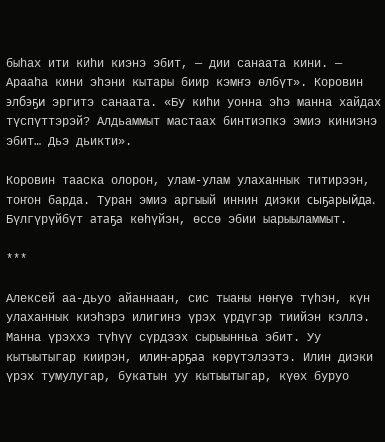быһах ити киһи киэнэ эбит, — дии санаата кини. — Арааһа кини эһэни кытары биир кэмҥэ өлбүт». Коровин элбэҕи эргитэ санаата. «Бу киһи уонна эһэ манна хайдах түспүттэрэй? Алдьаммыт мастаах бинтиэпкэ эмиэ киниэнэ эбит… Дьэ дьикти».

Коровин тааска олорон, улам-улам улаханнык титирээн, тоҥон барда. Туран эмиэ аргыый иннин диэки сыҕарыйда. Бүлгүрүйбүт атаҕа көһүйэн, өссө эбии ыарыыламмыт.

***

Алексей аа-дьуо айаннаан, сис тыаны нөҥүө түһэн, күн улаханнык киэһэрэ илигинэ үрэх үрдүгэр тиийэн кэллэ. Манна үрэххэ түһүү сүрдээх сырыынньа эбит. Уу кытыытыгар киирэн, илин-арҕаа көрүтэлээтэ. Илин диэки үрэх тумулугар, букатын уу кытыытыгар, күөх буруo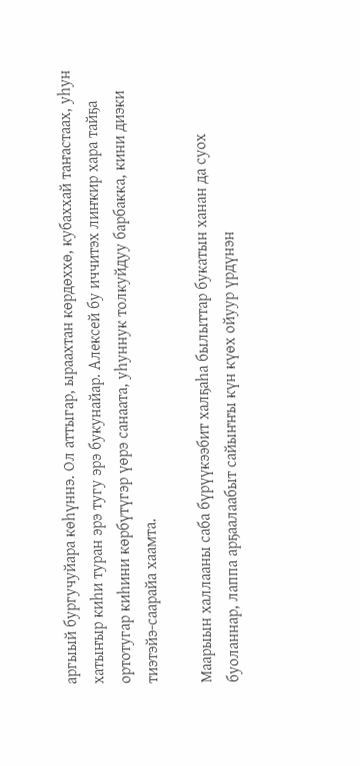apгыый бургучуйара көһүннэ. Ол аттыгар, ыраахтан көрдөххө, кубаххай таҥастаах, уһун хатыҥыр киһи туран эрэ тугу эрэ букунайар. Алексей бу иччитэх лиҥкир хара тайҕа ортотугар киһини көрбүтүгэр үөрэ санаата, уһуннук толкуйдуу барбакка, кини диэки тиэтэйэ-саарайа хаамта.

Маарыын халлааны саба бүрүүкээбит халҕаһа былыттар букатын ханан да суох буоланнар, лаппа арҕаалаабыт сайыҥҥы күн күөх ойуур үрдүнэн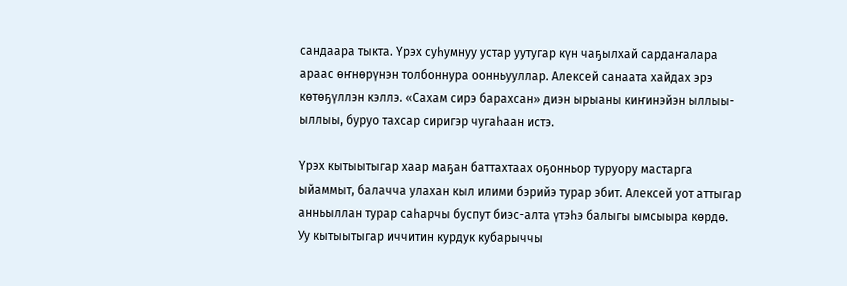сандаара тыкта. Үрэх суһумнуу устар уутугар күн чаҕылхай сардаҥалара араас өҥнөрүнэн толбоннура оонньууллар. Алексей санаата хайдах эрэ көтөҕүллэн кэллэ. «Сахам сирэ барахсан» диэн ырыаны киҥинэйэн ыллыы-ыллыы, буруо тахсар сиригэр чугаһаан истэ.

Үрэх кытыытыгар хаар маҕан баттахтаах оҕонньор туруору мастарга ыйаммыт, балачча улахан кыл илими бэрийэ турар эбит. Алексей уот аттыгар анньыллан турар саһарчы буспут биэс-алта үтэһэ балыгы ымсыыра көрдө. Уу кытыытыгар иччитин курдук кубарыччы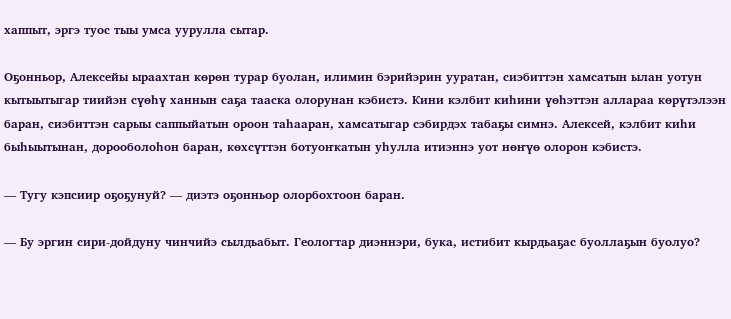хаппыт, эргэ туос тыы умса уурулла сытар.

Оҕонньор, Алексейы ыраахтан көрөн турар буолан, илимин бэрийэрин ууратан, сиэбиттэн хамсатын ылан уотун кытыытыгар тиийэн сүөһү ханнын саҕа тааска олорунан кэбистэ. Кини кэлбит киһини үөһэттэн аллараа көрүтэлээн баран, сиэбиттэн сарыы саппыйатын ороон таһааран, хамсатыгар сэбирдэх табаҕы симнэ. Алексей, кэлбит киһи быһыытынан, дорооболоһон баран, көхсүттэн ботуоҥкатын уһулла итиэннэ уот нөҥүө олорон кэбистэ.

— Тугу кэпсиир оҕоҕунуй? — диэтэ оҕонньор олорбохтоон баран.

— Бу эргин сири-дойдуну чинчийэ сылдьабыт. Геологтар диэннэри, бука, истибит кырдьаҕас буоллаҕын буолуо?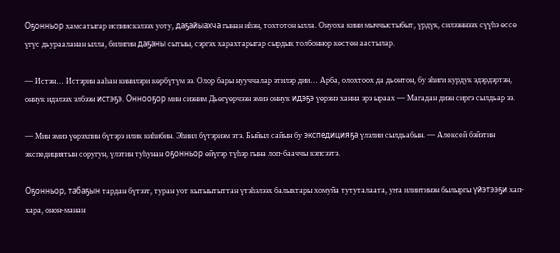Оҕонньор хамсатыгар испиискэлээх уоту, даҕайыахча гынан иһэн, тохтотон ылла. Онуоха кини мыччыстыбыт, үрдүк, силээннээх сүүһэ өссө үгүс дьурааланан ылла, билигин даҕаны сытыы, сэргэх харахтарыгар сырдык толбоннор көстөн аастылар.

— Истэн… Истэрин ааһан кинилэри көрбүтүм ээ. Олор бары нууччалар этилэр дии… Арба, олохтоох да дьонтон, бу эһиги курдук эдэрдэртэн, оннук идэлээх элбээн истэҕэ. Оннооҕор мин сиэним Дьөгүөрчээн эмиэ оннук идэҕэ үөрэнэ ханна эрэ ыраах — Магадан диэн сиргэ сылдьар ээ.

— Мин эмиэ үөрэхпин бүтэрэ илик киһибин. Эһиил бүтэриэм этэ. Быйыл сайын бу экспедицияҕа үлэлии сылдьабын. — Алексей бэйэтин экспедициятын соругун, үлэтин туһунан оҕонньор өйүгэр түһэр гына лоп-бааччы кэпсээтэ.

Оҕонньор, табаҕын тардан бүтээт, туран уот кытыытыттан үтэһэлээх балыктары хомуйа тутуталаата, уҥа илиитинэн былыргы үйэтээҕи хап-хара, онон-манан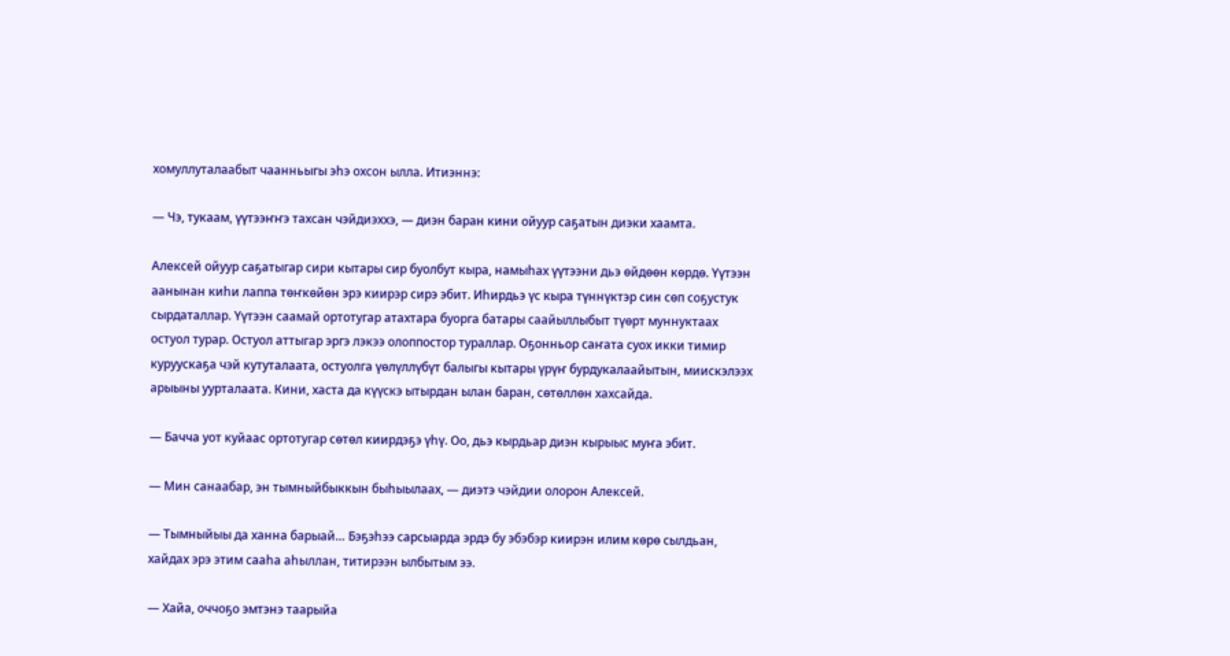хомуллуталаабыт чаанньыгы эһэ охсон ылла. Итиэннэ:

— Чэ, тукаам, үүтээҥҥэ тахсан чэйдиэххэ, — диэн баран кини ойуур саҕатын диэки хаамта.

Алексей ойуур саҕатыгар сири кытары сир буолбут кыра, намыһах үүтээни дьэ өйдөөн көрдө. Үүтээн аанынан киһи лаппа төҥкөйөн эрэ киирэр сирэ эбит. Иһирдьэ үс кыра түннүктэр син сөп соҕустук сырдаталлар. Үүтээн саамай ортотугар атахтара буорга батары саайыллыбыт түөрт муннуктаах остуол турар. Остуол аттыгар эргэ лэкээ олоппостор тураллар. Оҕонньор саҥата суох икки тимир куруускаҕа чэй кутуталаата, остуолга үөлүллүбүт балыгы кытары үрүҥ бурдукалаайытын, миискэлээх арыыны уурталаата. Кини, хаста да күүскэ ытырдан ылан баран, сөтөллөн хахсайда.

— Бачча уот куйаас ортотугар сөтөл киирдэҕэ үһү. Оо, дьэ кырдьар диэн кырыыс муҥа эбит.

— Мин санаабар, эн тымныйбыккын быһыылаах, — диэтэ чэйдии олорон Алексей.

— Тымныйыы да ханна барыай… Бэҕэһээ сарсыарда эрдэ бу эбэбэр киирэн илим көрө сылдьан, хайдах эрэ этим сааһа аһыллан, титирээн ылбытым ээ.

— Хайа, оччоҕо эмтэнэ таарыйа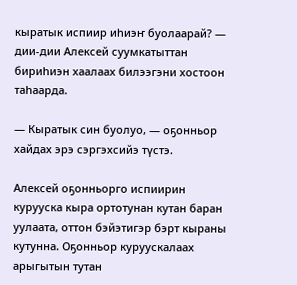кыратык испиир иһиэҥ буолаарай? — дии-дии Алексей суумкатыттан бириһиэн хаалаах билээгэни хостоон таһаарда.

— Кыратык син буолуо, — оҕонньор хайдах эрэ сэргэхсийэ түстэ.

Алексей оҕонньорго испиирин курууска кыра ортотунан кутан баран уулаата, оттон бэйэтигэр бэрт кыраны кутунна. Оҕонньор куруускалаах арыгытын тутан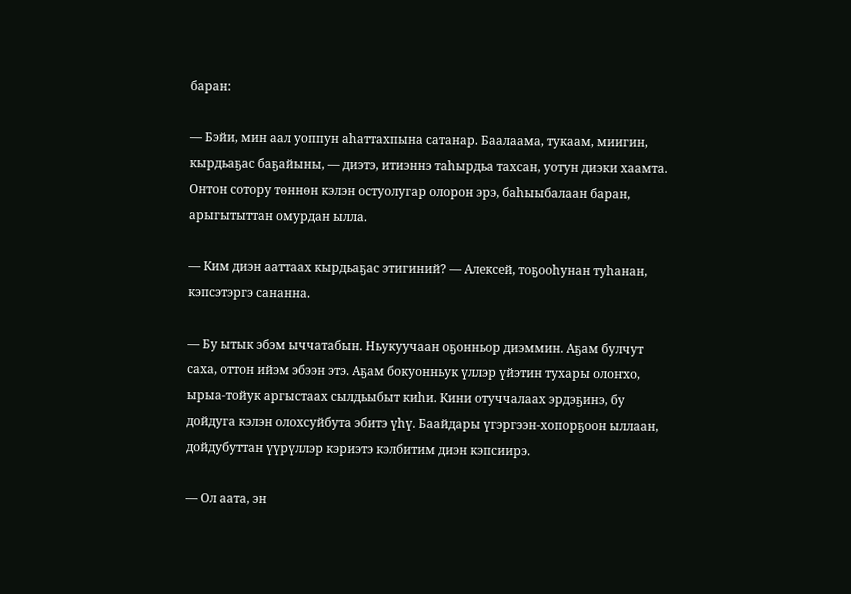баран:

— Бэйи, мин аал уоппун аһаттахпына сатанар. Баалаама, тукаам, миигин, кырдьаҕас баҕайыны, — диэтэ, итиэннэ таһырдьа тахсан, уотун диэки хаамта. Онтон сотору төннөн кэлэн остуолугар олорон эрэ, баһыыбалаан баран, арыгытыттан омурдан ылла.

— Ким диэн ааттаах кырдьаҕас этигиний? — Алексей, тоҕооһунан туһанан, кэпсэтэргэ сананна.

— Бу ытык эбэм ыччатабын. Ньукуучаан оҕонньор диэммин. Аҕам булчут саха, оттон ийэм эбээн этэ. Аҕам бокуонньук үллэр үйэтин тухары олоҥхо, ырыа-тойук аргыстаах сылдьыбыт киһи. Кини отуччалаах эрдэҕинэ, бу дойдуга кэлэн олохсуйбута эбитэ үһү. Баайдары үгэргээн-хопорҕоон ыллаан, дойдубуттан үүрүллэр кэриэтэ кэлбитим диэн кэпсиирэ.

— Ол аата, эн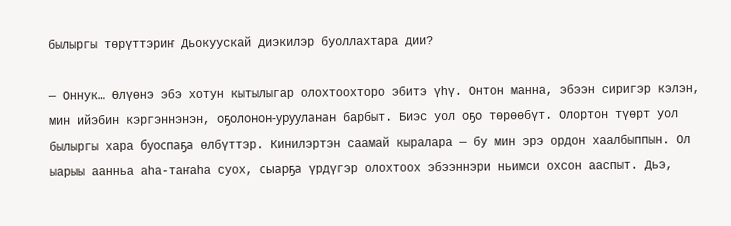былыргы төрүттэриҥ Дьокуускай диэкилэр буоллахтара дии?

— Оннук… Өлүөнэ эбэ хотун кытылыгар олохтоохторо эбитэ үһү. Онтон манна, эбээн сиригэр кэлэн, мин ийэбин кэргэннэнэн, оҕолонон-урууланан барбыт. Биэс уол оҕо төрөөбүт. Олортон түөрт уол былыргы хара буоспаҕа өлбүттэр. Кинилэртэн саамай кыралара — бу мин эрэ ордон хаалбыппын. Ол ыарыы аанньа аһа-таҥаһа суох, сыарҕа үрдүгэр олохтоох эбээннэри ньимси охсон ааспыт. Дьэ,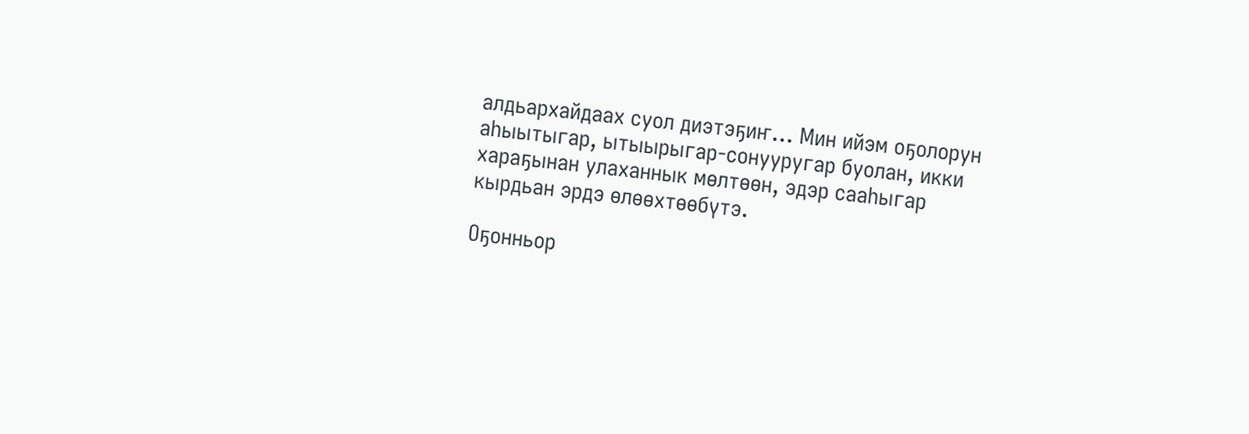алдьархайдаах суол диэтэҕиҥ… Мин ийэм оҕолорун аһыытыгар, ытыырыгар-сонууругар буолан, икки хараҕынан улаханнык мөлтөөн, эдэр сааһыгар кырдьан эрдэ өлөөхтөөбүтэ.

Оҕонньор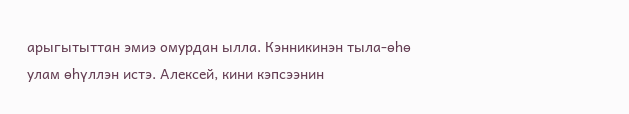арыгытыттан эмиэ омурдан ылла. Кэнникинэн тыла-өһө улам өһүллэн истэ. Алексей, кини кэпсээнин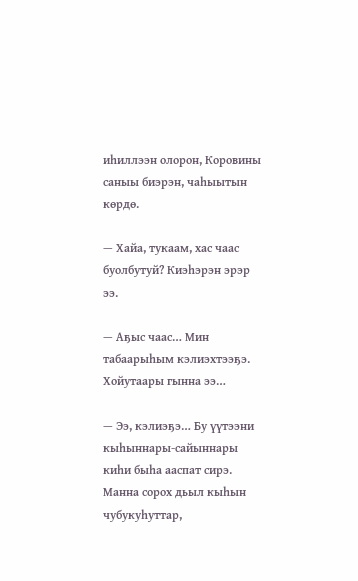иһиллээн олорон, Коровины саныы биэрэн, чаһыытын көрдө.

— Хайа, тукаам, хас чаас буолбутуй? Киэһэрэн эрэр ээ.

— Аҕыс чаас… Мин табаарыһым кэлиэхтээҕэ. Хойутаары гынна ээ…

— Ээ, кэлиэҕэ… Бу үүтээни кыһыннары-сайыннары киһи быһа ааспат сирэ. Манна сорох дьыл кыһын чубукуһуттар,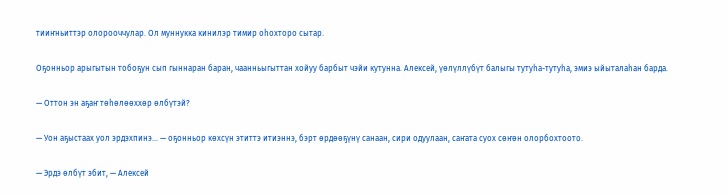тииҥньиттэр олорооччулар. Ол муннукка кинилэр тимир оһохторо сытар.

Оҕонньор арыгытын тобоҕун сып гыннаран баран, чаанньыгыттан хойуу барбыт чэйи кутунна. Алексей, үөлүллүбүт балыгы тутуһа-тутуһа, эмиэ ыйыталаһан барда.

— Оттон эн аҕаҥ төһөлөөххөр өлбүтэй?

— Уон аҕыстаах уол эрдэхпинэ… — оҕонньор көхсүн этиттэ итиэннэ, бэрт өрдөөҕүнү санаан, сири одуулаан, саҥата суох сөҥөн олорбохтоото.

— Эрдэ өлбүт эбит, — Алексей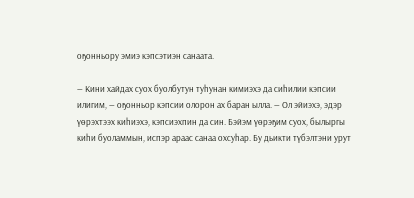оҕонньору эмиэ кэпсэтиэн санаата.

— Кини хайдах суох буолбутун туһунан кимиэхэ да сиһилии кэпсии илигим, — оҕонньор кэпсии олорон ах баран ылла. — Ол эйиэхэ, эдэр үөрэхтээх киһиэхэ, кэпсиэхпин да син. Бэйэм үөрэҕим суох, былыргы киһи буоламмын, испэр араас санаа охсуһар. Бу дьикти түбэлтэни урут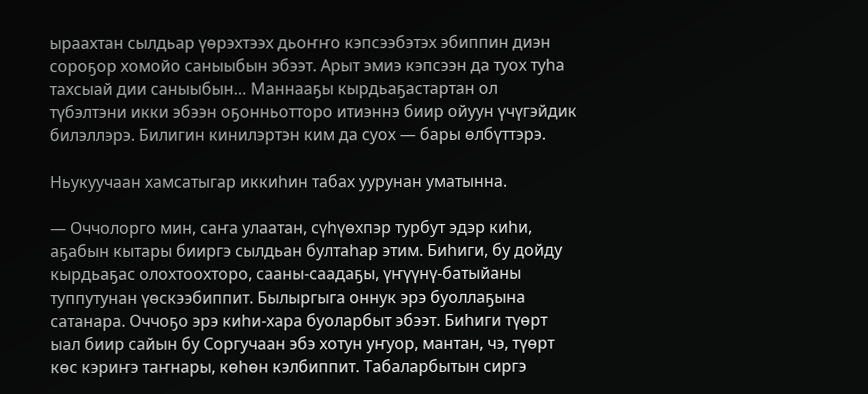ыраахтан сылдьар үөрэхтээх дьоҥҥо кэпсээбэтэх эбиппин диэн сороҕор хомойо саныыбын эбээт. Арыт эмиэ кэпсээн да туох туһа тахсыай дии саныыбын… Маннааҕы кырдьаҕастартан ол түбэлтэни икки эбээн оҕонньотторо итиэннэ биир ойуун үчүгэйдик билэллэрэ. Билигин кинилэртэн ким да суох — бары өлбүттэрэ.

Ньукуучаан хамсатыгар иккиһин табах уурунан уматынна.

— Оччолорго мин, саҥа улаатан, сүһүөхпэр турбут эдэр киһи, аҕабын кытары бииргэ сылдьан бултаһар этим. Биһиги, бу дойду кырдьаҕас олохтоохторо, сааны-саадаҕы, үҥүүнү-батыйаны туппутунан үөскээбиппит. Былыргыга оннук эрэ буоллаҕына сатанара. Оччоҕо эрэ киһи-хара буоларбыт эбээт. Биһиги түөрт ыал биир сайын бу Соргучаан эбэ хотун уҥуор, мантан, чэ, түөрт көс кэриҥэ таҥнары, көһөн кэлбиппит. Табаларбытын сиргэ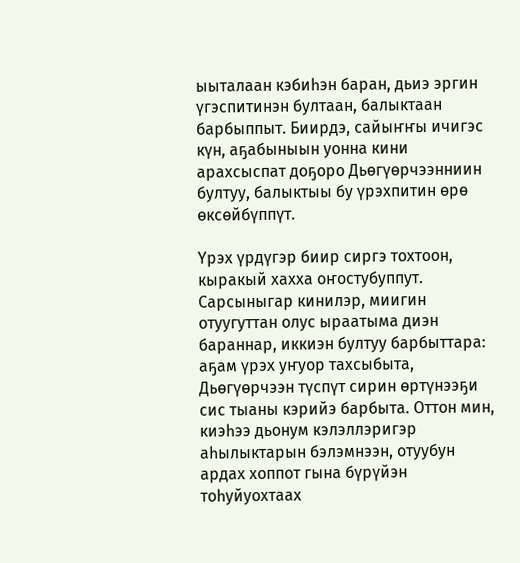ыыталаан кэбиһэн баран, дьиэ эргин үгэспитинэн бултаан, балыктаан барбыппыт. Биирдэ, сайыҥҥы ичигэс күн, аҕабыныын уонна кини арахсыспат доҕоро Дьөгүөрчээнниин бултуу, балыктыы бу үрэхпитин өрө өксөйбүппүт.

Үрэх үрдүгэр биир сиргэ тохтоон, кыракый хахха оҥостубуппут. Сарсыныгар кинилэр, миигин отуугуттан олус ыраатыма диэн бараннар, иккиэн бултуу барбыттара: аҕам үрэх уҥуор тахсыбыта, Дьөгүөрчээн түспүт сирин өртүнээҕи сис тыаны кэрийэ барбыта. Оттон мин, киэһээ дьонум кэлэллэригэр аһылыктарын бэлэмнээн, отуубун ардах хоппот гына бүрүйэн тоһуйуохтаах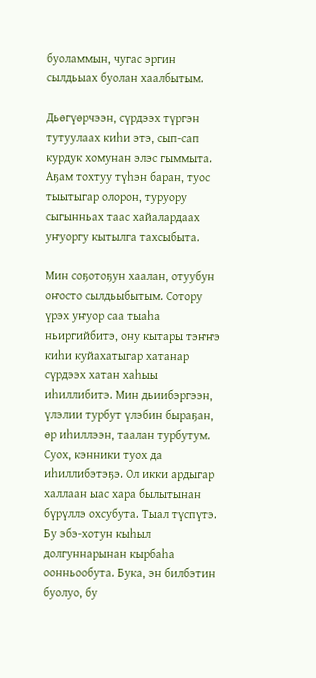буоламмын, чугас эргин сылдьыах буолан хаалбытым.

Дьөгүөрчээн, сүрдээх түргэн тутуулаах киһи этэ, сып-сап курдук хомунан элэс гыммыта. Аҕам тохтуу түһэн баран, туос тыытыгар олорон, туруору сыгынньах таас хайалардаах уҥуоргу кытылга тахсыбыта.

Мин соҕотоҕун хаалан, отуубун оҥосто сылдьыбытым. Сотору үрэх уҥуор саа тыаһа ньиргийбитэ, ону кытары тэҥҥэ киһи куйахатыгар хатанар сүрдээх хатан хаһыы иһиллибитэ. Мин дьиибэргээн, үлэлии турбут үлэбин быраҕан, өр иһиллээн, таалан турбутум. Суох, кэнники туох да иһиллибэтэҕэ. Ол икки ардыгар халлаан ыас хара былытынан бүрүллэ охсубута. Тыал түспүтэ. Бу эбэ-хотун кыһыл долгуннарынан кырбаһа оонньообута. Бука, эн билбэтин буолуо, бу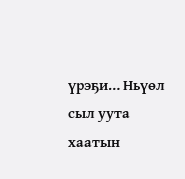үрэҕи… Ньүөл сыл уута хаатын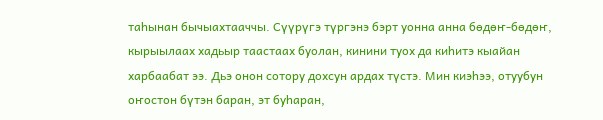таһынан бычыахтааччы. Сүүрүгэ түргэнэ бэрт уонна анна бөдөҥ-бөдөҥ, кырыылаах хадьыр таастаах буолан, кинини туох да киһитэ кыайан харбаабат ээ. Дьэ онон сотору дохсун ардах түстэ. Мин киэһээ, отуубун оҥостон бүтэн баран, эт буһаран,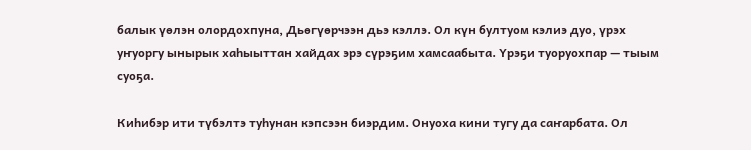балык үөлэн олордохпуна, Дьөгүөрчээн дьэ кэллэ. Ол күн бултуом кэлиэ дуо, үрэх уҥуоргу ынырык хаһыыттан хайдах эрэ сүрэҕим хамсаабыта. Үрэҕи туоруохпар — тыым суоҕа.

Киһибэр ити түбэлтэ туһунан кэпсээн биэрдим. Онуоха кини тугу да саҥарбата. Ол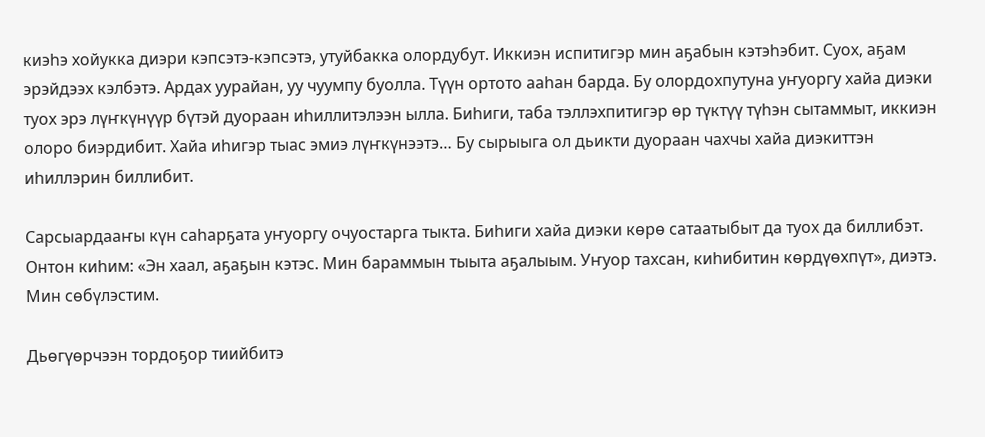киэһэ хойукка диэри кэпсэтэ-кэпсэтэ, утуйбакка олордубут. Иккиэн испитигэр мин аҕабын кэтэһэбит. Суох, аҕам эрэйдээх кэлбэтэ. Ардах уурайан, уу чуумпу буолла. Түүн ортото ааһан барда. Бу олордохпутуна уҥуоргу хайа диэки туох эрэ лүҥкүнүүр бүтэй дуораан иһиллитэлээн ылла. Биһиги, таба тэллэхпитигэр өр түктүү түһэн сытаммыт, иккиэн олоро биэрдибит. Хайа иһигэр тыас эмиэ лүҥкүнээтэ… Бу сырыыга ол дьикти дуораан чахчы хайа диэкиттэн иһиллэрин биллибит.

Сарсыардааҥы күн саһарҕата уҥуоргу очуостарга тыкта. Биһиги хайа диэки көрө сатаатыбыт да туох да биллибэт. Онтон киһим: «Эн хаал, аҕаҕын кэтэс. Мин бараммын тыыта аҕалыым. Уҥуор тахсан, киһибитин көрдүөхпүт», диэтэ. Мин сөбүлэстим.

Дьөгүөрчээн тордоҕор тиийбитэ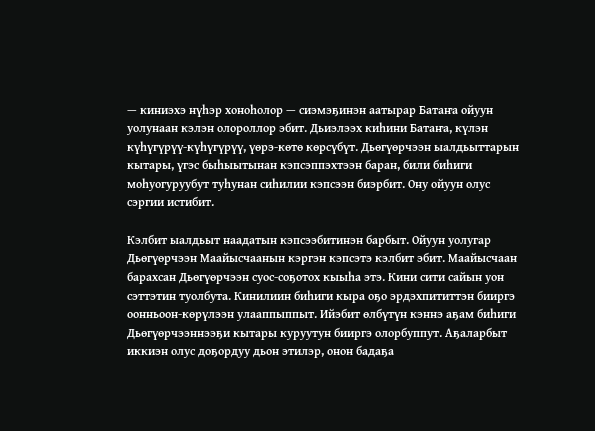— киниэхэ нүһэр хоноһолор — сиэмэҕинэн аатырар Батаҥа ойуун уолунаан кэлэн олороллор эбит. Дьиэлээх киһини Батаҥа, күлэн күһүгүрүү-күһүгүрүү, үөрэ-көтө көрсүбүт. Дьөгүөрчээн ыалдьыттарын кытары, үгэс быһыытынан кэпсэппэхтээн баран, били биһиги моһуогуруубут туһунан сиһилии кэпсээн биэрбит. Ону ойуун олус сэргии истибит.

Кэлбит ыалдьыт наадатын кэпсээбитинэн барбыт. Ойуун уолугар Дьөгүөрчээн Маайысчаанын кэргэн кэпсэтэ кэлбит эбит. Маайысчаан барахсан Дьөгүөрчээн суос-соҕотох кыыһа этэ. Кини сити сайын уон сэттэтин туолбута. Кинилиин биһиги кыра оҕо эрдэхпититтэн бииргэ оонньоон-көрүлээн улааппыппыт. Ийэбит өлбүтүн кэннэ аҕам биһиги Дьөгүөрчээннээҕи кытары куруутун бииргэ олорбуппут. Аҕаларбыт иккиэн олус доҕордуу дьон этилэр, онон бадаҕа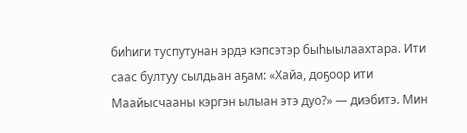биһиги туспутунан эрдэ кэпсэтэр быһыылаахтара. Ити саас бултуу сылдьан аҕам: «Хайа, доҕоор ити Маайысчааны кэргэн ылыан этэ дуо?» — диэбитэ. Мин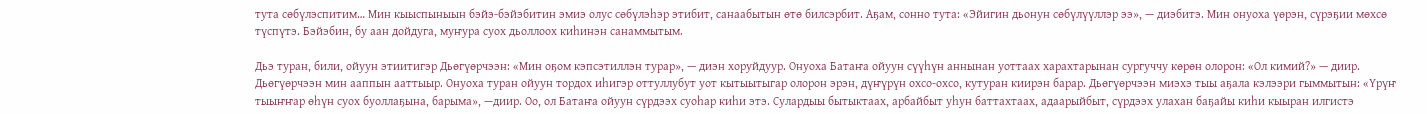тута сөбүлэспитим… Мин кыыспыныын бэйэ-бэйэбитин эмиэ олус сөбүлэһэр этибит, санаабытын өтө билсэрбит. Аҕам, сонно тута: «Эйигин дьонун сөбүлүүллэр ээ», — диэбитэ. Мин онуоха үөрэн, сүрэҕии мөхсө түспүтэ. Бэйэбин, бу аан дойдуга, муҥура суох дьоллоох киһинэн санаммытым.

Дьэ туран, били, ойуун этиитигэр Дьөгүөрчээн: «Мин оҕом кэпсэтиллэн турар», — диэн хоруйдуур. Онуоха Батаҥа ойуун сүүһүн аннынан уоттаах харахтарынан сургуччу көрөн олорон: «Ол кимий?» — диир. Дьөгүөрчээн мин ааппын ааттыыр. Онуоха туран ойуун тордох иһигэр оттуллубут уот кытыытыгар олорон эрэн, дүҥүрүн охсо-охсо, кутуран киирэн барар. Дьөгүөрчээн миэхэ тыы аҕала кэлээри гыммытын: «Үрүҥ тыыҥҥар өһүн суох буоллаҕына, барыма», —диир. Оо, ол Батаҥа ойуун сүрдээх суоһар киһи этэ. Сулардыы бытыктаах, арбайбыт уһун баттахтаах, адаарыйбыт, сүрдээх улахан баҕайы киһи кыыран илгистэ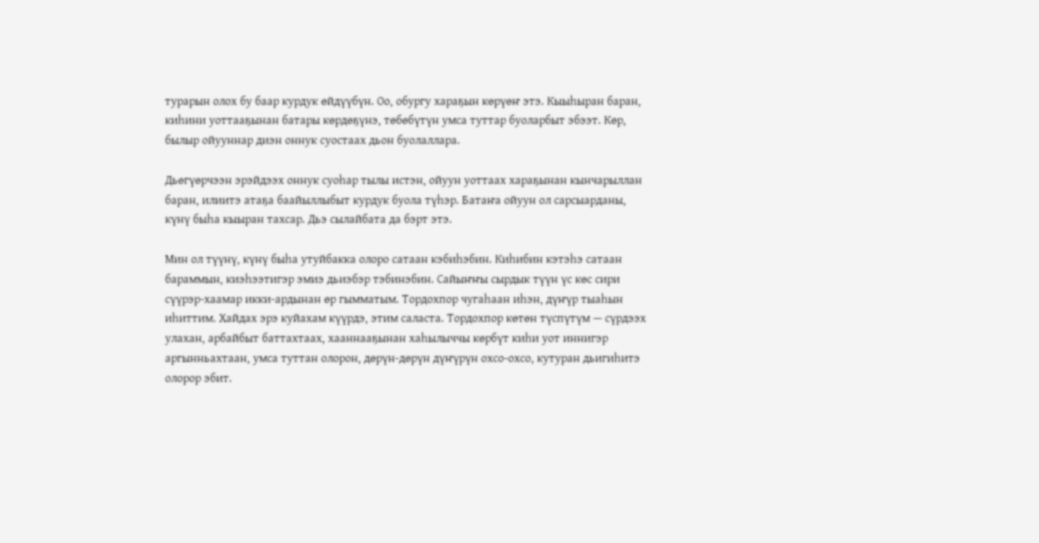турарын олох бу баар курдук өйдүүбүн. Оо, обургу хараҕын көрүөҥ этэ. Кыыһыран баран, киһини уоттааҕынан батары көрдөҕүнэ, төбөбүтүн умса туттар буоларбыт эбээт. Көр, былыр ойууннар диэн оннук суостаах дьон буолаллара.

Дьөгүөрчээн эрэйдээх оннук суоһар тылы истэн, ойуун уоттаах хараҕынан кынчарыллан баран, илиитэ атаҕа баайыллыбыт курдук буола түһэр. Батаҥа ойуун ол сарсыарданы, күнү быһа кыыран тахсар. Дьэ сылайбата да бэрт этэ.

Мин ол түүнү, күнү быһа утуйбакка олоро сатаан кэбиһэбин. Киһибин кэтэһэ сатаан бараммын, киэһээтигэр эмиэ дьиэбэр тэбинэбин. Сайыҥҥы сырдык түүн үс көс сири сүүрэр-хаамар икки-ардынан өр гымматым. Тордохпор чугаһаан иһэн, дүҥүр тыаһын иһиттим. Хайдах эрэ куйахам күүрдэ, этим саласта. Тордохпор көтөн түспүтүм — сүрдээх улахан, арбайбыт баттахтаах, хааннааҕынан хаһылыччы көрбүт киһи уот иннигэр аргынньахтаан, умса туттан олорон, дөрүн-дөрүн дүҥүрүн охсо-охсо, кутуран дьигиһитэ олорор эбит.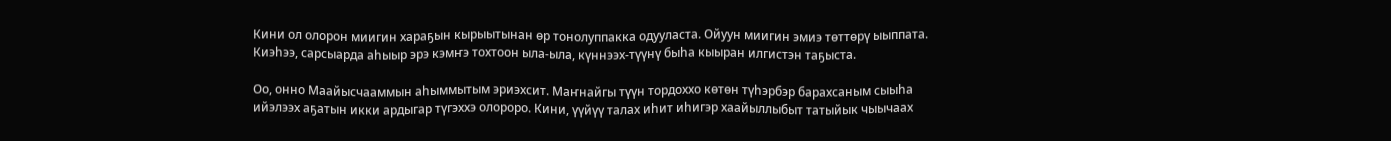Кини ол олорон миигин хараҕын кырыытынан өр тонолуппакка одууласта. Ойуун миигин эмиэ төттөрү ыыппата. Киэһээ, сарсыарда аһыыр эрэ кэмҥэ тохтоон ыла-ыла, күннээх-түүнү быһа кыыран илгистэн таҕыста.

Оо, онно Маайысчааммын аһыммытым эриэхсит. Маҥнайгы түүн тордоххо көтөн түһэрбэр барахсаным сыыһа ийэлээх аҕатын икки ардыгар түгэххэ олороро. Кини, үүйүү талах иһит иһигэр хаайыллыбыт татыйык чыычаах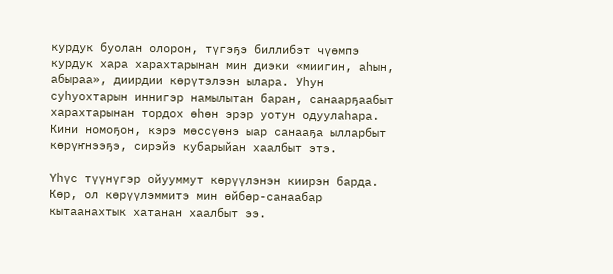курдук буолан олорон, түгэҕэ биллибэт чүөмпэ курдук хара харахтарынан мин диэки «миигин, аһын, абыраа», диирдии көрүтэлээн ылара. Уһун суһуохтарын иннигэр намылытан баран, санаарҕаабыт харахтарынан тордох өһөн эрэр уотун одуулаһара. Кини номоҕон, кэрэ мөссүөнэ ыар санааҕа ылларбыт көрүҥнээҕэ, сирэйэ кубарыйан хаалбыт этэ.

Үһүс түүнүгэр ойууммут көрүүлэнэн киирэн барда. Көр, ол көрүүлэммитэ мин өйбөр-санаабар кытаанахтык хатанан хаалбыт ээ.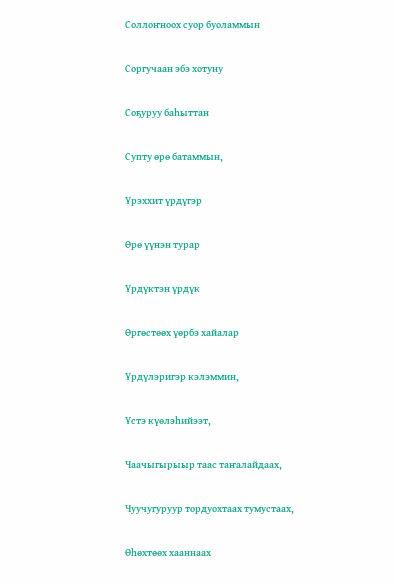Соллоҥноох суор буоламмын

Соргучаан эбэ хотуну

Соҕуруу баһыттан

Супту өрө батаммын,

Үрэххит үрдүгэр

Өрө үүнэн турар

Үрдүктэн үрдүк

Өргөстөөх үөрбэ хайалар

Үрдүлэригэр кэлэммин,

Үстэ күөлэһийээт,

Чаачыгырыыр таас таҥалайдаах,

Чуучугуруур тордуохтаах тумустаах,

Өһөхтөөх хааннаах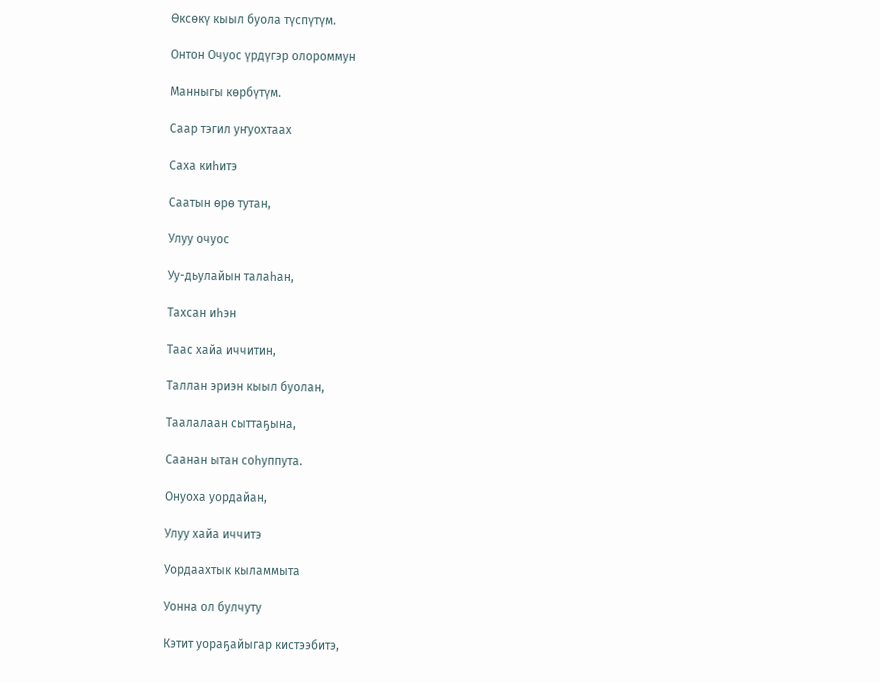Өксөкү кыыл буола түспүтүм.

Онтон Очуос үрдүгэр олороммун

Манныгы көрбүтүм.

Саар тэгил уҥуохтаах

Саха киһитэ

Саатын өрө тутан,

Улуу очуос

Уу-дьулайын талаһан,

Тахсан иһэн

Таас хайа иччитин,

Таллан эриэн кыыл буолан,

Таалалаан сыттаҕына,

Саанан ытан соһуппута.

Онуоха уордайан,

Улуу хайа иччитэ

Уордаахтык кыламмыта

Уонна ол булчуту

Кэтит уораҕайыгар кистээбитэ,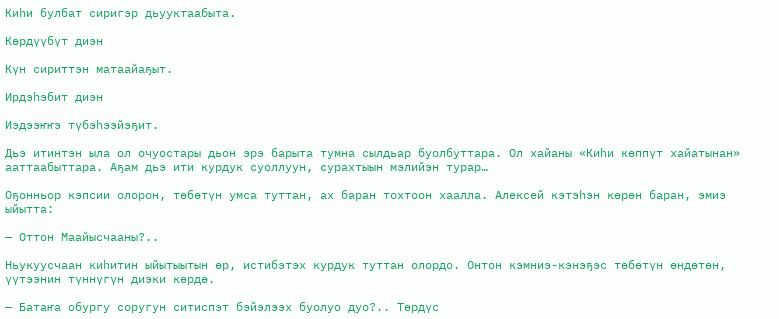Киһи булбат сиригэр дьууктаабыта.

Көрдүүбүт диэн

Күн сириттэн матаайаҕыт.

Ирдэһэбит диэн

Иэдээҥҥэ түбэһээйэҕит.

Дьэ итинтэн ыла ол очуостары дьон эрэ барыта тумна сылдьар буолбуттара. Ол хайаны «Киһи көппүт хайатынан» ааттаабыттара. Аҕам дьэ ити курдук суоллуун, сурахтыын мэлийэн турар…

Оҕонньор кэпсии олорон, төбөтүн умса туттан, ах баран тохтоон хаалла. Алексей кэтэһэн көрөн баран, эмиэ ыйытта:

— Оттон Маайысчааны?..

Ньукуусчаан киһитин ыйытыытын өр, истибэтэх курдук туттан олордо. Онтон кэмниэ-кэнэҕэс төбөтүн өндөтөн, үүтээнин түннүгүн диэки көрдө.

— Батаҥа обургу соругун ситиспэт бэйэлээх буолуо дуо?.. Төрдүс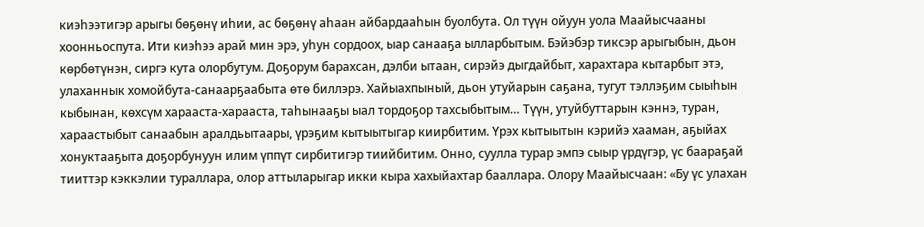киэһээтигэр арыгы бөҕөнү иһии, ас бөҕөнү аһаан айбардааһын буолбута. Ол түүн ойуун уола Маайысчааны хоонньоспута. Ити киэһээ арай мин эрэ, уһун сордоох, ыар санааҕа ылларбытым. Бэйэбэр тиксэр арыгыбын, дьон көрбөтүнэн, сиргэ кута олорбутум. Доҕорум барахсан, дэлби ытаан, сирэйэ дыгдайбыт, харахтара кытарбыт этэ, улаханнык хомойбута-санаарҕаабыта өтө биллэрэ. Хайыахпыный, дьон утуйарын саҕана, тугут тэллэҕим сыыһын кыбынан, көхсүм харааста-харааста, таһынааҕы ыал тордоҕор тахсыбытым… Түүн, утуйбуттарын кэннэ, туран, хараастыбыт санаабын аралдьытаары, үрэҕим кытыытыгар киирбитим. Үрэх кытыытын кэрийэ хааман, аҕыйах хонуктааҕыта доҕорбунуун илим үппүт сирбитигэр тиийбитим. Онно, суулла турар эмпэ сыыр үрдүгэр, үс баараҕай тииттэр кэккэлии тураллара, олор аттыларыгар икки кыра хахыйахтар бааллара. Олору Маайысчаан: «Бу үс улахан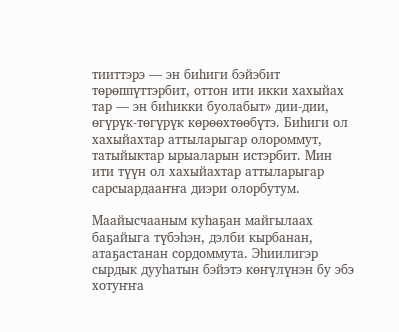тииттэрэ — эн биһиги бэйэбит төрөппүттэрбит, оттон ити икки хахыйах тар — эн биһикки буолабыт» дии-дии, өгүрүк-төгүрүк көрөөхтөөбүтэ. Биһиги ол хахыйахтар аттыларыгар олороммут, татыйыктар ырыаларын истэрбит. Мин ити түүн ол хахыйахтар аттыларыгар сарсыардааҥҥа диэри олорбутум.

Маайысчааным куһаҕан майгылаах баҕайыга түбэһэн, дэлби кырбанан, атаҕастанан сордоммута. Эһиилигэр сырдык дууһатын бэйэтэ көҥүлүнэн бу эбэ хотуҥҥа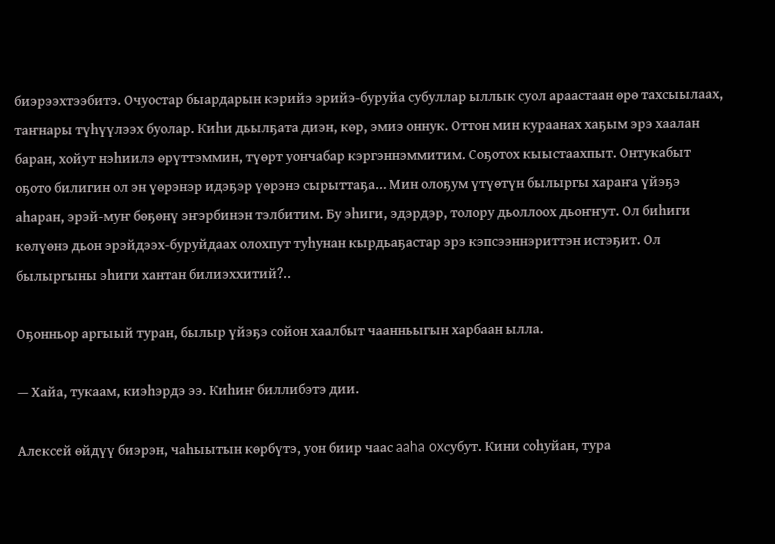биэрээхтээбитэ. Очуостар быардарын кэрийэ эрийэ-буруйа субуллар ыллык суол араастаан өрө тахсыылаах, таҥнары түһүүлээх буолар. Киһи дьылҕата диэн, көр, эмиэ оннук. Оттон мин кураанах хаҕым эрэ хаалан баран, хойут нэһиилэ өрүттэммин, түөрт уончабар кэргэннэммитим. Соҕотох кыыстаахпыт. Онтукабыт оҕото билигин ол эн үөрэнэр идэҕэр үөрэнэ сырыттаҕа… Мин олоҕум үтүөтүн былыргы хараҥа үйэҕэ аһаран, эрэй-муҥ бөҕөнү эҥэрбинэн тэлбитим. Бу эһиги, эдэрдэр, толору дьоллоох дьоҥҥут. Ол биһиги көлүөнэ дьон эрэйдээх-буруйдаах олохпут туһунан кырдьаҕастар эрэ кэпсээннэриттэн истэҕит. Ол былыргыны эһиги хантан билиэххитий?..

Оҕонньор аргыый туран, былыр үйэҕэ сойон хаалбыт чаанньыгын харбаан ылла.

— Хайа, тукаам, киэһэрдэ ээ. Киһиҥ биллибэтэ дии.

Алексей өйдүү биэрэн, чаһыытын көрбүтэ, уон биир чаас aaha oxсубут. Кини соһуйан, тура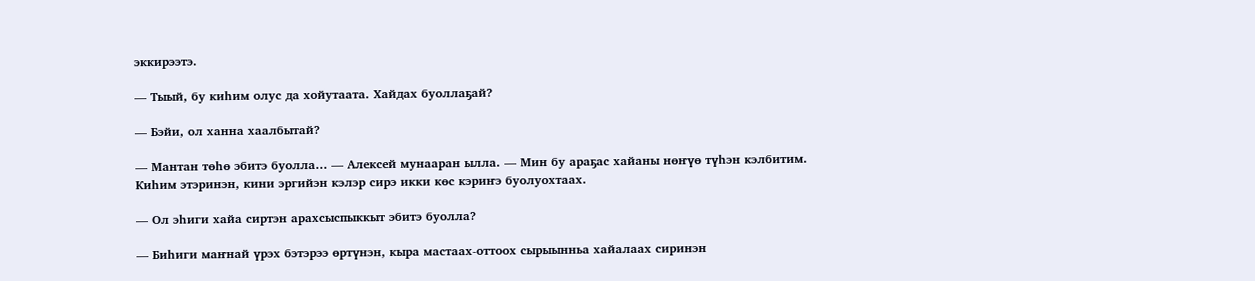эккирээтэ.

— Тыый, бу киһим олус да хойутаата. Хайдах буоллаҕай?

— Бэйи, ол ханна хаалбытай?

— Мантан төһө эбитэ буолла… — Алексей мунааран ылла. — Мин бу араҕас хайаны нөҥүө түһэн кэлбитим. Киһим этэринэн, кини эргийэн кэлэр сирэ икки көс кэриҥэ буолуохтаах.

— Ол эһиги хайа сиртэн арахсыспыккыт эбитэ буолла?

— Биһиги маҥнай үрэх бэтэрээ өртүнэн, кыра мастаах-оттоох сырыынньа хайалаах сиринэн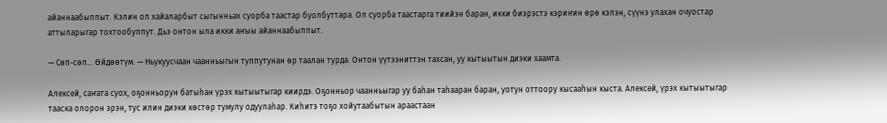айаннаабыппыт. Кэлин ол хайаларбыт сыгынньах суорба таастар буолбуттара. Ол суорба таастарга тиийэн баран, икки биэрэстэ кэриҥин өрө кэлэн, сүүнэ улахан очуостар аттыларыгар тохтообуппут. Дьэ онтон ыла икки аҥыы айаннаабыппыт.

— Сөп-сөп… Өйдөөтүм. — Ньукуусчаан чаанньыгын туппутунан өр таалан турда. Онтон үүтээниттэн тахсан, уу кытыытын диэки хаамта.

Алексей, саҥата суох, оҕонньорун батыһан үрэх кытыытыгар киирдэ. Оҕонньор чаанньыгар уу баһан таһааран баран, уотун оттоору кысааһын кыста. Алексей, үрэх кытыытыгар тааска олорон эрэн, тус илин диэки көстөр тумулу одуулаһар. Киһитэ тоҕо хойутаабытын араастаан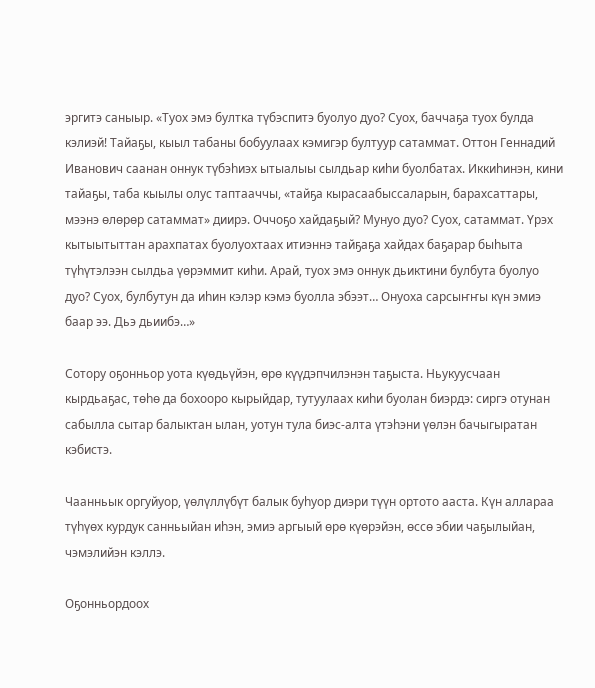эргитэ саныыр. «Туох эмэ бултка түбэспитэ буолуо дуо? Суох, баччаҕа туох булда кэлиэй! Тайаҕы, кыыл табаны бобуулаах кэмигэр бултуур сатаммат. Оттон Геннадий Иванович саанан оннук түбэһиэх ытыалыы сылдьар киһи буолбатах. Иккиһинэн, кини тайаҕы, таба кыылы олус таптааччы, «тайҕа кырасаабыссаларын, барахсаттары, мээнэ өлөрөр сатаммат» диирэ. Оччоҕо хайдаҕый? Мунуо дуо? Суох, сатаммат. Үрэх кытыытыттан арахпатах буолуохтаах итиэннэ тайҕаҕа хайдах баҕарар быһыта түһүтэлээн сылдьа үөрэммит киһи. Арай, туох эмэ оннук дьиктини булбута буолуо дуо? Суох, булбутун да иһин кэлэр кэмэ буолла эбээт… Онуоха сарсыҥҥы күн эмиэ баар ээ. Дьэ дьиибэ…»

Сотору оҕонньор уота күөдьүйэн, өрө күүдэпчилэнэн таҕыста. Ньукуусчаан кырдьаҕас, төһө да бохооро кырыйдар, тутуулаах киһи буолан биэрдэ: сиргэ отунан сабылла сытар балыктан ылан, уотун тула биэс-алта үтэһэни үөлэн бачыгыратан кэбистэ.

Чаанньык оргуйуор, үөлүллүбүт балык буһуор диэри түүн ортото ааста. Күн аллараа түһүөх курдук санньыйан иһэн, эмиэ аргыый өрө күөрэйэн, өссө эбии чаҕылыйан, чэмэлийэн кэллэ.

Оҕонньордоох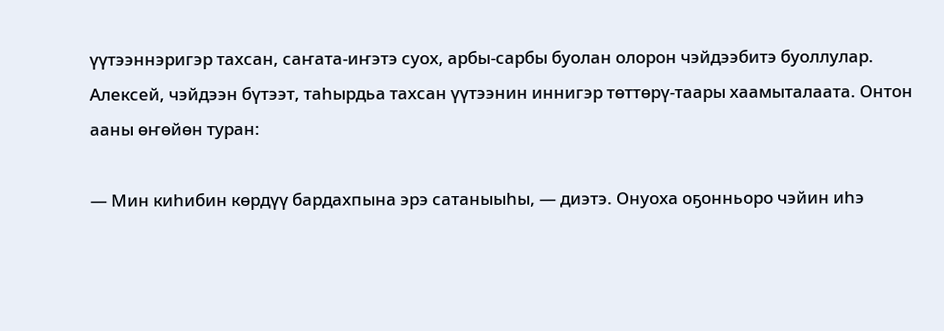үүтээннэригэр тахсан, саҥата-иҥэтэ суох, арбы-сарбы буолан олорон чэйдээбитэ буоллулар. Алексей, чэйдээн бүтээт, таһырдьа тахсан үүтээнин иннигэр төттөрү-таары хаамыталаата. Онтон ааны өҥөйөн туран:

— Мин киһибин көрдүү бардахпына эрэ сатаныыһы, — диэтэ. Онуоха оҕонньоро чэйин иһэ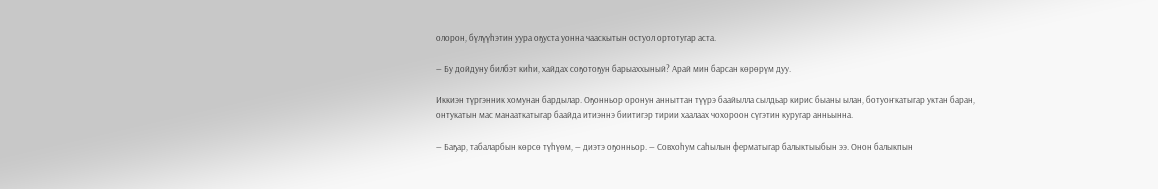олорон, бүлүүһэтин уура оҕуста уонна чааскытын остуол ортотугар аста.

— Бу дойдуну билбэт киһи, хайдах соҕотоҕун барыаххыный? Арай мин барсан көрөрүм дуу.

Иккиэн түргэнник хомунан бардылар. Оҕонньор оронун анныттан түүрэ баайылла сылдьар кирис быаны ылан, ботуоҥкатыгар уктан баран, онтукатын мас манааткатыгар баайда итиэннэ биитигэр тирии хаалаах чохороон сүгэтин куругар анньынна.

— Баҕар, табаларбын көрсө түһүөм, — диэтэ оҕонньор. — Совхоһум саһылын ферматыгар балыктыыбын ээ. Онон балыкпын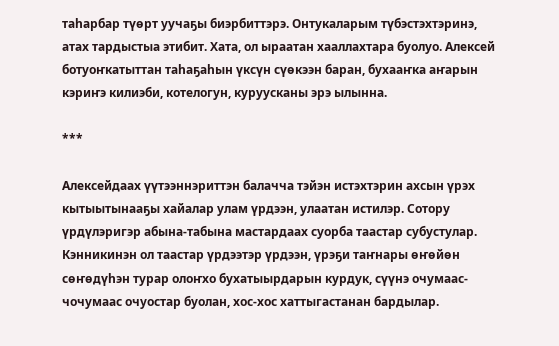таһарбар түөрт уучаҕы биэрбиттэрэ. Онтукаларым түбэстэхтэринэ, атах тардыстыа этибит. Хата, ол ыраатан хааллахтара буолуо. Алексей ботуоҥкатыттан таһаҕаһын үксүн сүөкээн баран, бухааҥка аҥарын кэриҥэ килиэби, котелогун, куруусканы эрэ ылынна.

***

Алексейдаах үүтээннэриттэн балачча тэйэн истэхтэрин ахсын үрэх кытыытынааҕы хайалар улам үрдээн, улаатан истилэр. Сотору үрдүлэригэр абына-табына мастардаах суорба таастар субустулар. Кэнникинэн ол таастар үрдээтэр үрдээн, үрэҕи таҥнары өҥөйөн сөҥөдүһэн турар олоҥхо бухатыырдарын курдук, сүүнэ очумаас-чочумаас очуостар буолан, хос-хос хаттыгастанан бардылар.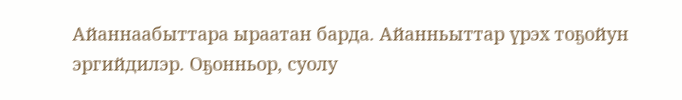Айаннаабыттара ыраатан барда. Айанньыттар үрэх тоҕойун эргийдилэр. Оҕонньор, суолу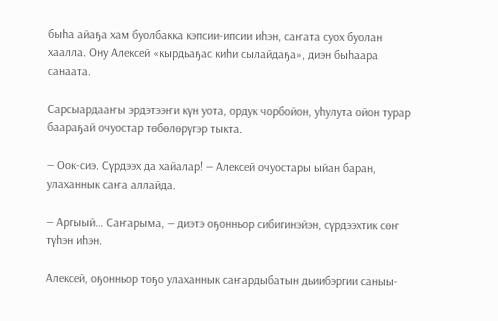быһа айаҕа хам буолбакка кэпсии-ипсии иһэн, саҥата суох буолан хаалла. Ону Алексей «кырдьаҕас киһи сылайдаҕа», диэн быһаара санаата.

Сарсыардааҥы эрдэтээҥи күн уота, ордук чорбойон, уһулута ойон турар баараҕай очуостар төбөлөрүгэр тыкта.

— Оок-сиэ. Сүрдээх да хайалар! — Алексей очуостары ыйан баран, улаханнык саҥа аллайда.

— Аргыый… Саҥарыма, — диэтэ оҕонньор сибигинэйэн, сүрдээхтик сөҥ түһэн иһэн.

Алексей, оҕонньор тоҕо улаханнык саҥардыбатын дьиибэргии саныы-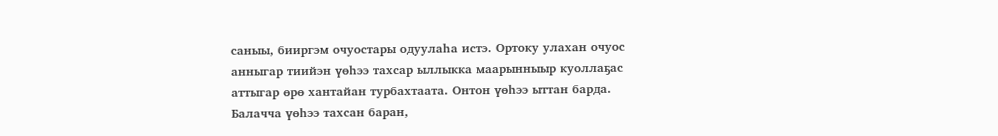саныы, бииргэм очуостары одуулаһа истэ. Ортоку улахан очуос анныгар тиийэн үөһээ тахсар ыллыкка маарынныыр куоллаҕас аттыгар өрө хантайан турбахтаата. Онтон үөһээ ыттан барда. Балачча үөһээ тахсан баран,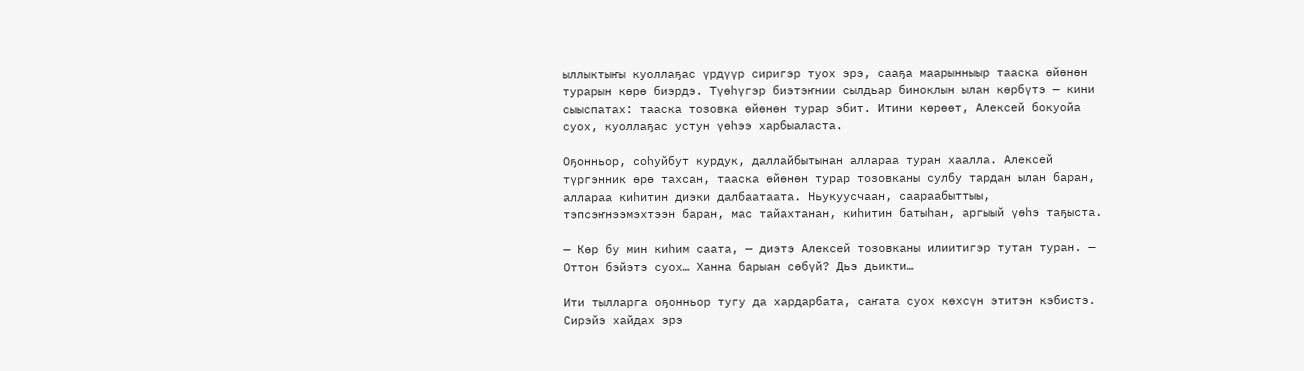ыллыктыҥы куоллаҕас үрдүүр сиригэр туох эрэ, сааҕа маарынныыр тааска өйөнөн турарын көрө биэрдэ. Түөһүгэр биэтэҥнии сылдьар биноклын ылан көрбүтэ — кини сыыспатах: тааска тозовка өйөнөн турар эбит. Итини көрөөт, Алексей бокуойа суох, куоллаҕас устун үөһээ харбыаласта.

Оҕонньор, соһуйбут курдук, даллайбытынан аллараа туран хаалла. Алексей түргэнник өрө тахсан, тааска өйөнөн турар тозовканы сулбу тардан ылан баран, аллараа киһитин диэки далбаатаата. Ньукуусчаан, саараабыттыы, тэпсэҥнээмэхтээн баран, мас тайахтанан, киһитин батыһан, аргыый үөһэ таҕыста.

— Көр бу мин киһим саата, — диэтэ Алексей тозовканы илиитигэр тутан туран. — Оттон бэйэтэ суох… Ханна барыан сөбүй? Дьэ дьикти…

Ити тылларга оҕонньор тугу да хардарбата, саҥата суох көхсүн этитэн кэбистэ. Сирэйэ хайдах эрэ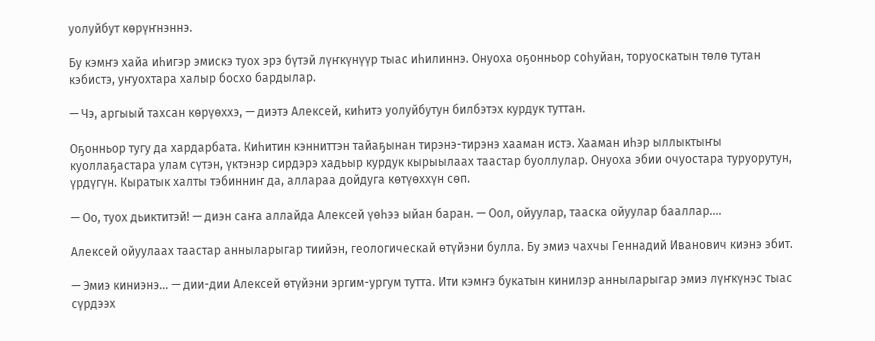уолуйбут көрүҥнэннэ.

Бу кэмҥэ хайа иһигэр эмискэ туох эрэ бүтэй лүҥкүнүүр тыас иһилиннэ. Онуоха оҕонньор соһуйан, торуоскатын төлө тутан кэбистэ, уҥуохтара халыр босхо бардылар.

— Чэ, аргыый тахсан көрүөххэ, — диэтэ Алексей, киһитэ уолуйбутун билбэтэх курдук туттан.

Оҕонньор тугу да хардарбата. Киһитин кэнниттэн тайаҕынан тирэнэ-тирэнэ хааман истэ. Хааман иһэр ыллыктыҥы куоллаҕастара улам сүтэн, үктэнэр сирдэрэ хадьыр курдук кырыылаах таастар буоллулар. Онуоха эбии очуостара туруорутун, үрдүгүн. Кыратык халты тэбинниҥ да, аллараа дойдуга көтүөххүн сөп.

— Оо, туох дьиктитэй! — диэн саҥа аллайда Алексей үөһээ ыйан баран. — Оол, ойуулар, тааска ойуулар бааллар….

Алексей ойуулаах таастар анныларыгар тиийэн, геологическай өтүйэни булла. Бу эмиэ чахчы Геннадий Иванович киэнэ эбит.

— Эмиэ киниэнэ… — дии-дии Алексей өтүйэни эргим-ургум тутта. Ити кэмҥэ букатын кинилэр анныларыгар эмиэ лүҥкүнэс тыас сүрдээх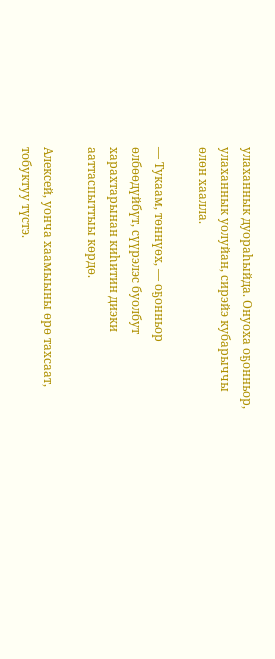улаханнык дуораһыйда. Онуоха оҕонньор, улаханнык уолуйан, сирэйэ кубарыччы өлөн хаалла.

— Тукаам, төннүөх, — оҕонньор өлбөөдүйбүт, сүүрэлэс буолбут харахтарынан киһитин диэки ааттаспыттыы көрдө.

Алексей, уонча хаамыыны өрө тахсаат, тобуктуу түстэ.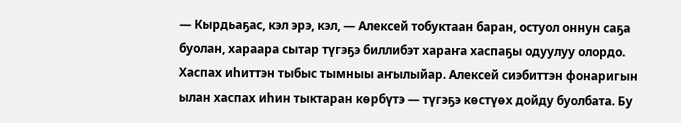— Кырдьаҕас, кэл эрэ, кэл, — Алексей тобуктаан баран, остуол оннун саҕа буолан, хараара сытар түгэҕэ биллибэт хараҥа хаспаҕы одуулуу олордо. Хаспах иһиттэн тыбыс тымныы аҥылыйар. Алексей сиэбиттэн фонаригын ылан хаспах иһин тыктаран көрбүтэ — түгэҕэ көстүөх дойду буолбата. Бу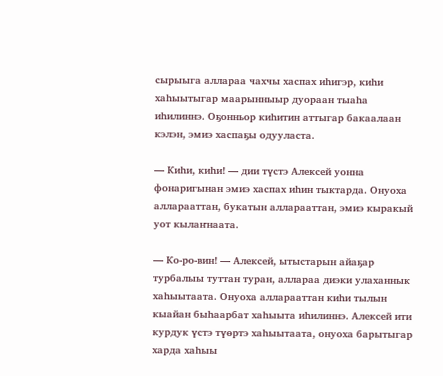сырыыга аллараа чахчы хаспах иһигэр, киһи хаһыытыгар маарынныыр дуораан тыаһа иһилиннэ. Оҕонньор киһитин аттыгар бакаалаан кэлэн, эмиэ хаспаҕы одууласта.

— Киһи, киһи! — дии түстэ Алексей уонна фонаригынан эмиэ хаспах иһин тыктарда. Онуоха алларааттан, букатын алларааттан, эмиэ кыракый уот кылаҥнаата.

— Ко-ро-вин! — Алексей, ытыстарын айаҕар турбалыы туттан туран, аллараа диэки улаханнык хаһыытаата. Онуоха алларааттан киһи тылын кыайан быһаарбат хаһыыта иһилиннэ. Алексей ити курдук үстэ түөртэ хаһыытаата, онуоха барытыгар харда хаһыы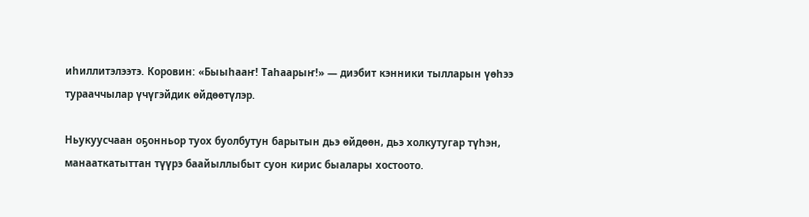иһиллитэлээтэ. Коровин: «Быыһааҥ! Таһаарыҥ!» — диэбит кэнники тылларын үөһээ турааччылар үчүгэйдик өйдөөтүлэр.

Ньукуусчаан оҕонньор туох буолбутун барытын дьэ өйдөөн, дьэ холкутугар түһэн, манааткатыттан түүрэ баайыллыбыт суон кирис быалары хостоото.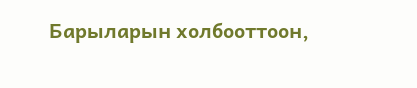Барыларын холбооттоон,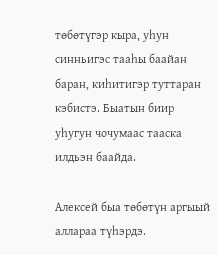төбөтүгэр кыра, уһун синньигэс тааһы баайан баран, киһитигэр туттаран кэбистэ. Быатын биир уһугун чочумаас тааска илдьэн баайда.

Алексей быа төбөтүн аргыый аллараа түһэрдэ.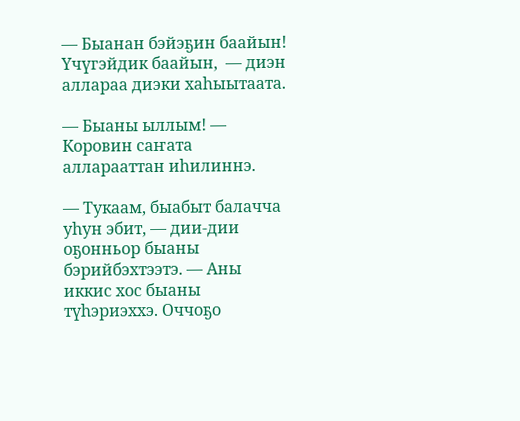— Быанан бэйэҕин баайын! Үчүгэйдик баайын,  — диэн аллараа диэки хаһыытаата.

— Быаны ыллым! — Коровин саҥата алларааттан иһилиннэ.

— Тукаам, быабыт балачча уһун эбит, — дии-дии оҕонньор быаны бэрийбэхтээтэ. — Аны иккис хос быаны түһэриэххэ. Оччоҕо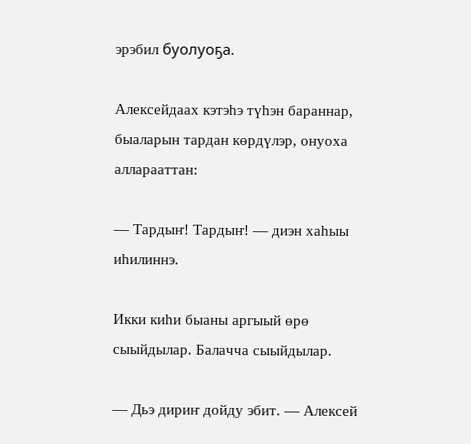эрэбил буолуоҕа.

Алексейдаах кэтэһэ түһэн бараннар, быаларын тардан көрдүлэр, онуоха алларааттан:

— Тардыҥ! Тардыҥ! — диэн хаһыы иһилиннэ.

Икки киһи быаны аргыый өрө сыыйдылар. Балачча сыыйдылар.

— Дьэ дириҥ дойду эбит. — Алексей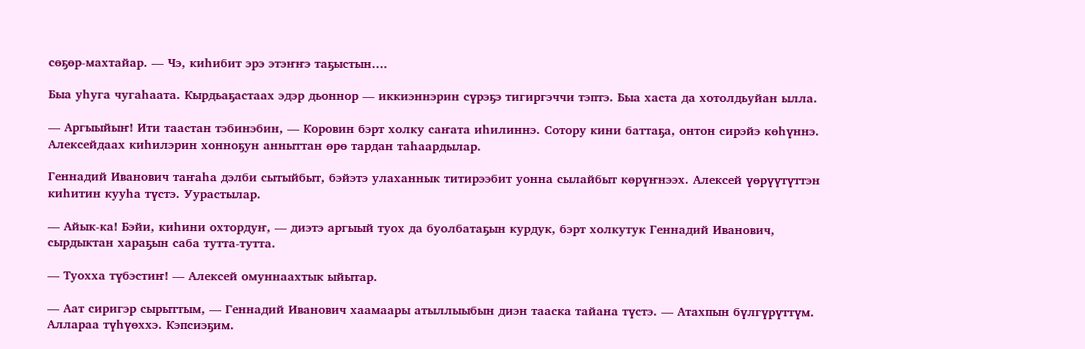сөҕөр-махтайар. — Чэ, киһибит эрэ этэҥҥэ таҕыстын….

Быа уһуга чугаһаата. Кырдьаҕастаах эдэр дьоннор — иккиэннэрин сүрэҕэ тигиргэччи тэптэ. Быа хаста да хотолдьуйан ылла.

— Аргыыйыҥ! Ити таастан тэбинэбин, — Коровин бэрт холку саҥата иһилиннэ. Сотору кини баттаҕа, онтон сирэйэ көһүннэ. Алексейдаах киһилэрин хонноҕун анныттан өрө тардан таһаардылар.

Геннадий Иванович таҥаһа дэлби сытыйбыт, бэйэтэ улаханнык титирээбит уонна сылайбыт көрүҥнээх. Алексей үөрүүтүттэн киһитин кууһа түстэ. Уурастылар.

— Айык-ка! Бэйи, киһини охтордуҥ, — диэтэ аргыый туох да буолбатаҕын курдук, бэрт холкутук Геннадий Иванович, сырдыктан хараҕын саба тутта-тутта.

— Туохха түбэстиҥ! — Алексей омуннаахтык ыйытар.

— Аат сиригэр сырыттым, — Геннадий Иванович хаамаары атыллыыбын диэн тааска тайана түстэ. — Атахпын бүлгүрүттүм. Аллараа түһүөххэ. Кэпсиэҕим.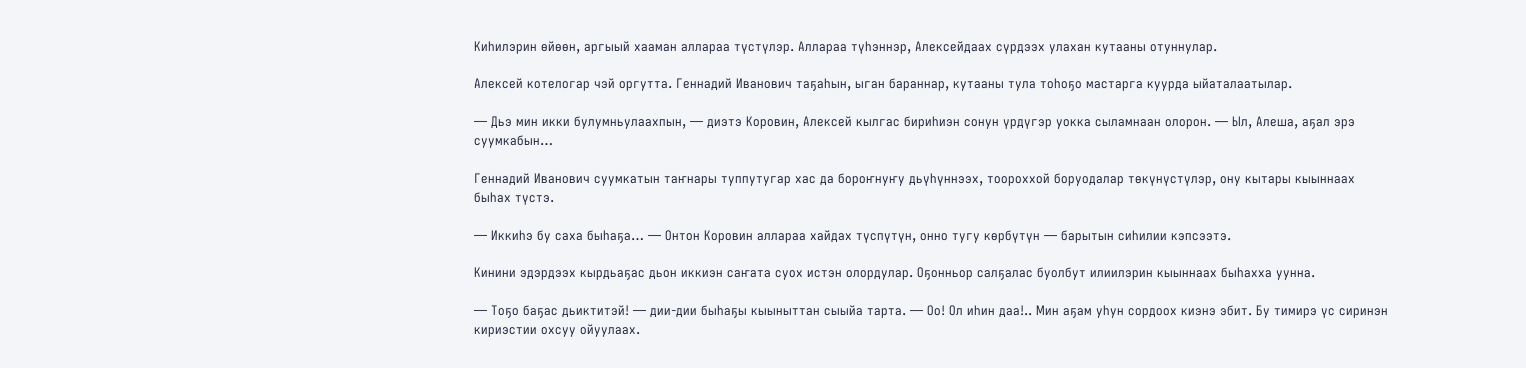Киһилэрин өйөөн, аргыый хааман аллараа түстүлэр. Аллараа түһэннэр, Алексейдаах сүрдээх улахан кутааны отуннулар.

Алексей котелогар чэй оргутта. Геннадий Иванович таҕаһын, ыган бараннар, кутааны тула тоһоҕо мастарга куурда ыйаталаатылар.

— Дьэ мин икки булумньулаахпын, — диэтэ Коровин, Алексей кылгас бириһиэн сонун үрдүгэр уокка сыламнаан олорон. — Ыл, Алеша, аҕал эрэ суумкабын…

Геннадий Иванович суумкатын таҥнары туппутугар хас да бороҥнуҥу дьүһүннээх, тоороххой боруодалар төкүнүстүлэр, ону кытары кыыннаах быһах түстэ.

— Иккиһэ бу саха быһаҕа… — Онтон Коровин аллараа хайдах түспүтүн, онно тугу көрбүтүн — барытын сиһилии кэпсээтэ.

Кинини эдэрдээх кырдьаҕас дьон иккиэн саҥата суох истэн олордулар. Оҕонньор салҕалас буолбут илиилэрин кыыннаах быһахха уунна.

— Тоҕо баҕас дьиктитэй! — дии-дии быһаҕы кыыныттан сыыйа тарта. — Оо! Ол иһин даа!.. Мин аҕам уһун сордоох киэнэ эбит. Бу тимирэ үс сиринэн кириэстии охсуу ойуулаах.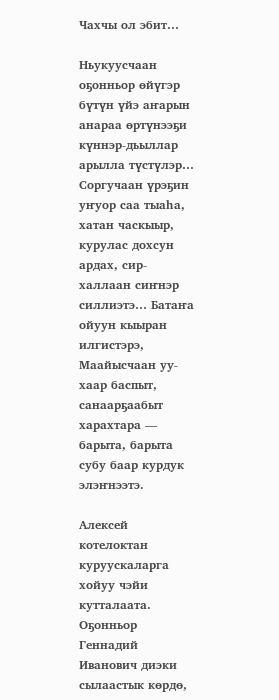Чахчы ол эбит…

Ньукуусчаан оҕонньор өйүгэр бүтүн үйэ аҥарын анараа өртүнээҕи күннэр-дьыллар арылла түстүлэр… Соргучаан үрэҕин уҥуор саа тыаһа, хатан часкыыр, курулас дохсун ардах, сир-халлаан сиҥнэр силлиэтэ… Батаҥа ойуун кыыран илгистэрэ, Маайысчаан уу-хаар баспыт, санаарҕаабыт харахтара — барыта, барыта субу баар курдук элэҥнээтэ.

Алексей котелоктан куруускаларга хойуу чэйи кутталаата. Оҕонньор Геннадий Иванович диэки сылаастык көрдө,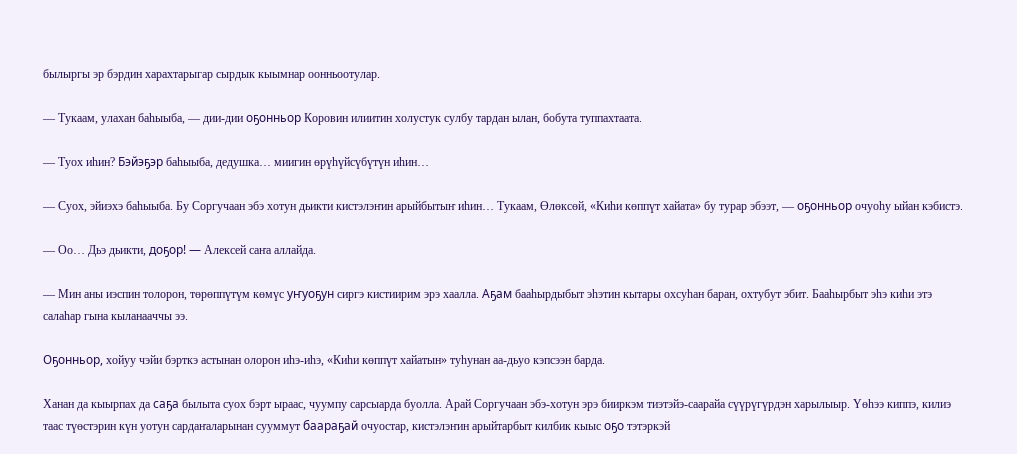былыргы эр бэрдин харахтарыгар сырдык кыымнар оонньоотулар.

— Тукаам, улахан баһыыба, — дии-дии оҕонньор Коровин илиитин холустук сулбу тардан ылан, бобута туппахтаата.

— Туох иһин? Бэйэҕэр баһыыба, дедушка… миигин өрүһүйсүбүтүн иһин…

— Суох, эйиэхэ баһыыба. Бу Соргучаан эбэ хотун дьикти кистэлэҥин арыйбытыҥ иһин… Тукаам, Өлөксөй, «Киһи көппүт хайата» бу турар эбээт, — оҕонньор очуоһу ыйан кэбистэ.

— Оо… Дьэ дьикти, доҕор! — Алексей саҥа аллайда.

— Мин аны иэспин толорон, төрөппүтүм көмүс уҥуоҕун сиргэ кистиирим эрэ хаалла. Аҕам бааһырдыбыт эһэтин кытары охсуһан баран, охтубут эбит. Бааһырбыт эһэ киһи этэ салаһар гына кыланааччы ээ.

Оҕонньор, хойуу чэйи бэрткэ астынан олорон иһэ-иһэ, «Киһи көппүт хайатын» туһунан аа-дьуо кэпсээн барда.

Ханан да кыырпах да саҕа былыта суох бэрт ыраас, чуумпу сарсыарда буолла. Арай Соргучаан эбэ-хотун эрэ бииркэм тиэтэйэ-саарайа сүүрүгүрдэн харылыыр. Үөһээ киппэ, килиэ таас түөстэрин күн уотун сардаҥаларынан сууммут баараҕай очуостар, кистэлэҥин арыйтарбыт килбик кыыс оҕо тэтэркэй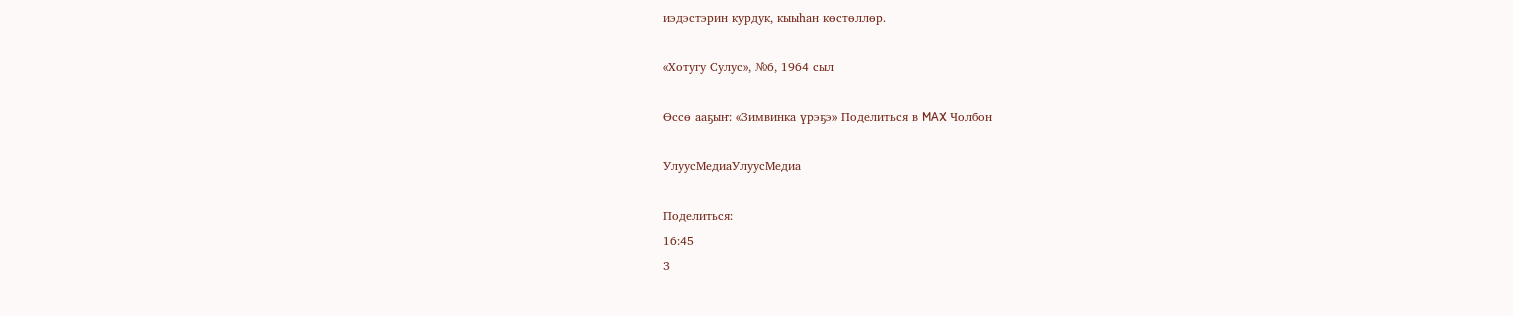иэдэстэрин курдук, кыыһан көстөллөр.

«Хотугу Сулус», №6, 1964 сыл

Өссө ааҕыҥ: «Зимвинка үрэҕэ» Поделиться в MAX Чолбон

УлуусМедиаУлуусМедиа

Поделиться:
16:45
3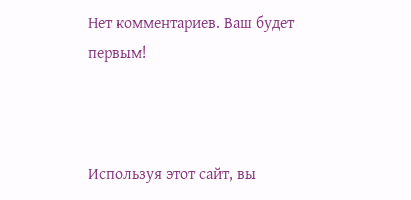Нет комментариев. Ваш будет первым!



Используя этот сайт, вы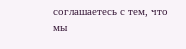соглашаетесь с тем, что мы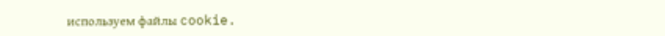используем файлы cookie.